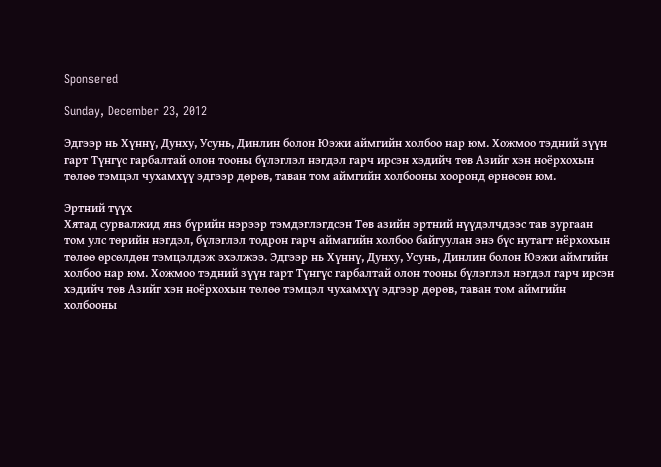Sponsered

Sunday, December 23, 2012

Эдгээр нь Хүннү, Дунху, Усунь, Динлин болон Юэжи аймгийн холбоо нар юм. Хожмоо тэдний зүүн гарт Түнгүс гарбалтай олон тооны бүлэглэл нэгдэл гарч ирсэн хэдийч төв Азийг хэн ноёрхохын төлөө тэмцэл чухамхүү эдгээр дөрөв, таван том аймгийн холбооны хооронд өрнөсөн юм.

Эртний түүх
Хятад сурвалжид янз бүрийн нэрээр тэмдэглэгдсэн Төв азийн эртний нүүдэлчдээс тав зургаан том улс төрийн нэгдэл, бүлэглэл тодрон гарч аймагийн холбоо байгуулан энэ бүс нутагт нёрхохын төлөө өрсөлдөн тэмцэлдэж эхэлжээ. Эдгээр нь Хүннү, Дунху, Усунь, Динлин болон Юэжи аймгийн холбоо нар юм. Хожмоо тэдний зүүн гарт Түнгүс гарбалтай олон тооны бүлэглэл нэгдэл гарч ирсэн хэдийч төв Азийг хэн ноёрхохын төлөө тэмцэл чухамхүү эдгээр дөрөв, таван том аймгийн холбооны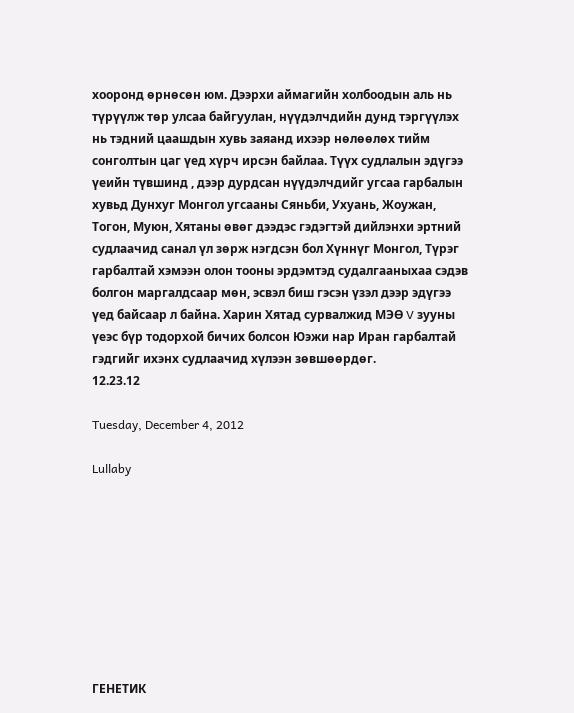хооронд өрнөсөн юм. Дээрхи аймагийн холбоодын аль нь түрүүлж төр улсаа байгуулан, нүүдэлчдийн дунд тэргүүлэх нь тэдний цаашдын хувь заяанд ихээр нөлөөлөх тийм сонголтын цаг үед хүрч ирсэн байлаа. Түүх судлалын эдүгээ үеийн түвшинд , дээр дурдсан нүүдэлчдийг угсаа гарбалын хувьд Дунхуг Монгол угсааны Сяньби, Ухуань, Жоужан, Тогон, Муюн, Хятаны өвөг дээдэс гэдэгтэй дийлэнхи эртний судлаачид санал үл зөрж нэгдсэн бол Хүннүг Монгол, Түрэг гарбалтай хэмээн олон тооны эрдэмтэд судалгааныхаа сэдэв болгон маргалдсаар мөн, эсвэл биш гэсэн үзэл дээр эдүгээ үед байсаар л байна. Харин Хятад сурвалжид МЭӨ V зууны үеэс бүр тодорхой бичих болсон Юэжи нар Иран гарбалтай гэдгийг ихэнх судлаачид хүлээн зөвшөөрдөг.
12.23.12

Tuesday, December 4, 2012

Lullaby









ГЕНЕТИК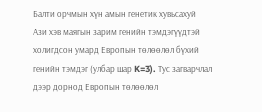Балти орчмын хүн амын генетик хувьсахуй
Ази хэв маягын зарим генийн тэмдэгүүдтэй холигдсон умард Европын төлөөлөл бүхий генийн тэмдэг (улбар шар K=3). Тус загварчлал дээр дорнод Европын төлөөлөл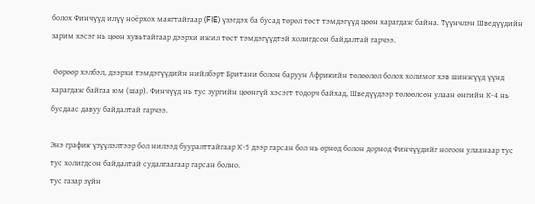болох Финчүүд илүү ноёрхох маягтайгаар (FIE) үзэгдэх ба бусад төрөл төст тэмдэгүүд цөөн харагдаж байна. Түүнчлэн Шведүүдийн зарим хэсэг нь цөөн хувьтайгаар дээрхи ижил төст тэмдэгүүдтэй холигдсон байдалтай гарчээ.

 Өөрөөр хэлбэл, дээрхи тэмдэгүүдийн нийлбэрт Британи болон баруун Африкийн төлөөлөл болох холимог хэв шинжүүд үүнд харагдаж байгаа юм (шар). Финчүүд нь тус зургийн цөөнгүй хэсэгт тодорч байхад, Шведүүдээр төлөөлсөн улаан өнгийн К-4 нь бусдаас давуу байдалтай гарчээ.

Энэ график үзүүлэлтээр бол нилээд бууралттайгаар К-5 дээр гарсан бол нь өрнөд болон дорнод Финчүүдийг ногоон улаанаар тус тус холигдсон байдалтай судалгаагаар гарсан болно.
тус газар зүйн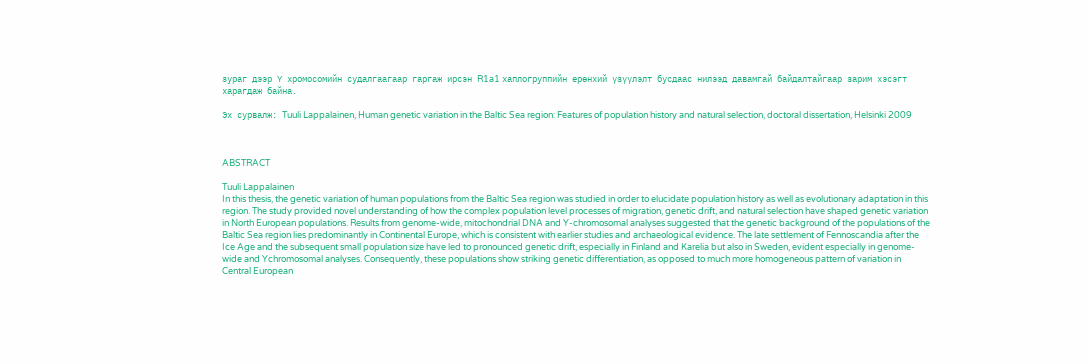зураг дээр Ү хромосомийн судалгаагаар гаргаж ирсэн R1a1 хаплогруппийн ерөнхий үзүүлэлт бусдаас нилээд давамгай байдалтайгаар зарим хэсэгт харагдаж байна.

Эх сурвалж: Tuuli Lappalainen, Human genetic variation in the Baltic Sea region: Features of population history and natural selection, doctoral dissertation, Helsinki 2009



ABSTRACT

Tuuli Lappalainen
In this thesis, the genetic variation of human populations from the Baltic Sea region was studied in order to elucidate population history as well as evolutionary adaptation in this region. The study provided novel understanding of how the complex population level processes of migration, genetic drift, and natural selection have shaped genetic variation in North European populations. Results from genome-wide, mitochondrial DNA and Y-chromosomal analyses suggested that the genetic background of the populations of the Baltic Sea region lies predominantly in Continental Europe, which is consistent with earlier studies and archaeological evidence. The late settlement of Fennoscandia after the Ice Age and the subsequent small population size have led to pronounced genetic drift, especially in Finland and Karelia but also in Sweden, evident especially in genome-wide and Ychromosomal analyses. Consequently, these populations show striking genetic differentiation, as opposed to much more homogeneous pattern of variation in Central European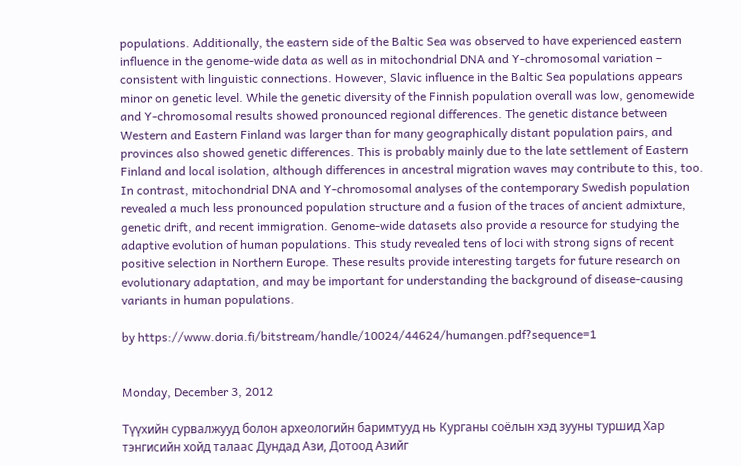populations. Additionally, the eastern side of the Baltic Sea was observed to have experienced eastern influence in the genome-wide data as well as in mitochondrial DNA and Y-chromosomal variation – consistent with linguistic connections. However, Slavic influence in the Baltic Sea populations appears minor on genetic level. While the genetic diversity of the Finnish population overall was low, genomewide and Y-chromosomal results showed pronounced regional differences. The genetic distance between Western and Eastern Finland was larger than for many geographically distant population pairs, and provinces also showed genetic differences. This is probably mainly due to the late settlement of Eastern Finland and local isolation, although differences in ancestral migration waves may contribute to this, too. In contrast, mitochondrial DNA and Y-chromosomal analyses of the contemporary Swedish population revealed a much less pronounced population structure and a fusion of the traces of ancient admixture, genetic drift, and recent immigration. Genome-wide datasets also provide a resource for studying the adaptive evolution of human populations. This study revealed tens of loci with strong signs of recent positive selection in Northern Europe. These results provide interesting targets for future research on evolutionary adaptation, and may be important for understanding the background of disease-causing variants in human populations.

by https://www.doria.fi/bitstream/handle/10024/44624/humangen.pdf?sequence=1


Monday, December 3, 2012

Түүхийн сурвалжууд болон археологийн баримтууд нь Курганы соёлын хэд зууны туршид Хар тэнгисийн хойд талаас Дундад Ази, Дотоод Азийг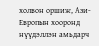холвон оршиж, Ази-Европын хооронд нүүдэллэн амьдарч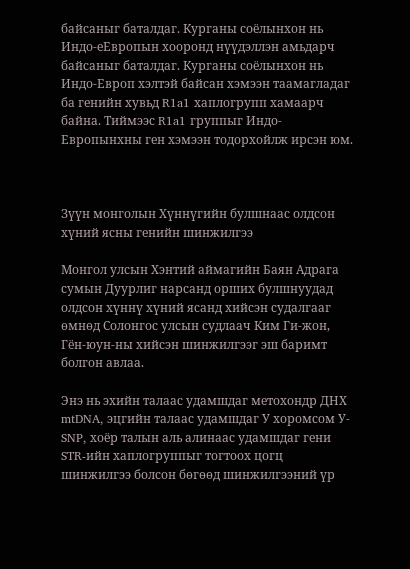байсаныг баталдаг. Курганы соёлынхон нь Индо-еЕвропын хооронд нүүдэллэн амьдарч байсаныг баталдаг. Курганы соёлынхон нь Индо-Европ хэлтэй байсан хэмээн таамагладаг ба генийн хувьд R1a1 хаплогрупп хамаарч байна. Тиймээс R1a1 группыг Индо-Европынхны ген хэмээн тодорхойлж ирсэн юм.



Зүүн монголын Хүннүгийн булшнаас олдсон хүний ясны генийн шинжилгээ

Монгол улсын Хэнтий аймагийн Баян Адрага сумын Дуурлиг нарсанд орших булшнуудад олдсон хүннү хүний ясанд хийсэн судалгааг өмнөд Солонгос улсын судлаач Ким Ги-жон, Гён-юун-ны хийсэн шинжилгээг эш баримт болгон авлаа.

Энэ нь эхийн талаас удамшдаг метохондр ДНХ mtDNA, эцгийн талаас удамшдаг У хоромсом У-SNP, хоёр талын аль алинаас удамшдаг гени STR-ийн хаплогруппыг тогтоох цогц шинжилгээ болсон бөгөөд шинжилгээний үр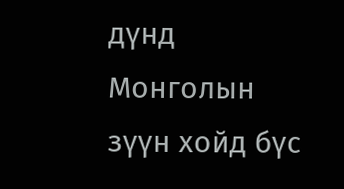дүнд Монголын зүүн хойд бүс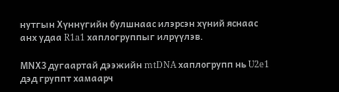нутгын Хүннүгийн булшнаас илэрсэн хүний яснаас анх удаа R1a1 хаплогруппыг илрүүлэв.

МNX3 дугаартай дээжийн mtDNA хаплогрупп нь U2e1 дэд группт хамаарч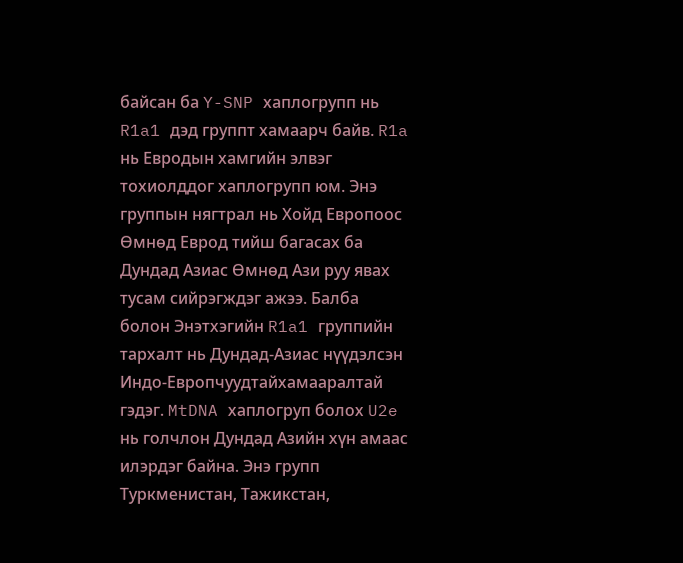байсан ба Y-SNP хаплогрупп нь R1a1 дэд группт хамаарч байв. R1a нь Евродын хамгийн элвэг тохиолддог хаплогрупп юм. Энэ группын нягтрал нь Хойд Европоос Өмнөд Еврод тийш багасах ба Дундад Азиас Өмнөд Ази руу явах тусам сийрэгждэг ажээ. Балба болон Энэтхэгийн R1a1 группийн тархалт нь Дундад-Азиас нүүдэлсэн Индо-Европчуудтайхамааралтай гэдэг. MtDNA хаплогруп болох U2e нь голчлон Дундад Азийн хүн амаас илэрдэг байна. Энэ групп Туркменистан, Тажикстан,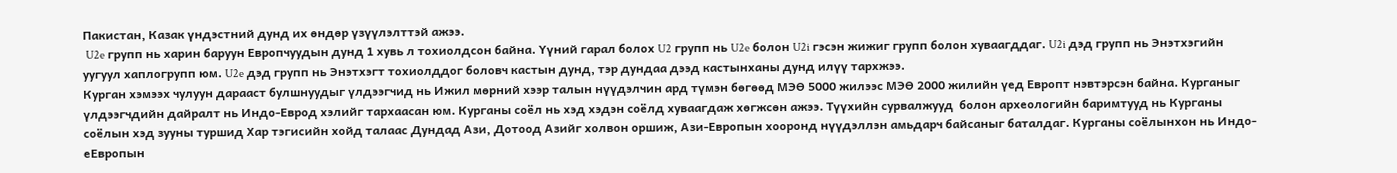Пакистан, Казак үндэстний дунд их өндөр үзүүлэлттэй ажээ.
 U2e групп нь харин баруун Европчуудын дунд 1 хувь л тохиолдсон байна. Үүний гарал болох U2 групп нь U2e болон U2i гэсэн жижиг групп болон хуваагддаг. U2i дэд групп нь Энэтхэгийн уугуул хаплогрупп юм. U2e дэд групп нь Энэтхэгт тохиолддог боловч кастын дунд, тэр дундаа дээд кастынханы дунд илүү тархжээ.
Курган хэмээх чулуун дарааст булшнуудыг үлдээгчид нь Ижил мөрний хээр талын нүүдэлчин ард түмэн бөгөөд МЭӨ 5000 жилээс МЭӨ 2000 жилийн үед Европт нэвтэрсэн байна. Курганыг үлдээгчдийн дайралт нь Индо-Еврод хэлийг тархаасан юм. Курганы соёл нь хэд хэдэн соёлд хуваагдаж хөгжсөн ажээ. Түүхийн сурвалжууд  болон археологийн баримтууд нь Курганы соёлын хэд зууны туршид Хар тэгисийн хойд талаас Дундад Ази, Дотоод Азийг холвон оршиж, Ази-Европын хооронд нүүдэллэн амьдарч байсаныг баталдаг. Курганы соёлынхон нь Индо-еЕвропын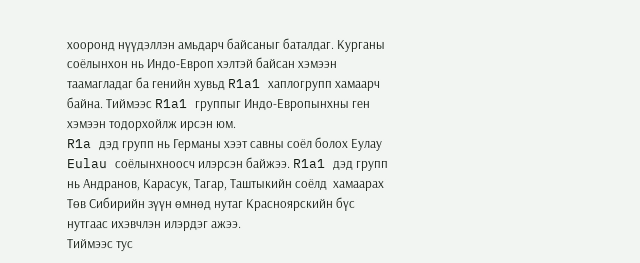хооронд нүүдэллэн амьдарч байсаныг баталдаг. Курганы соёлынхон нь Индо-Европ хэлтэй байсан хэмээн таамагладаг ба генийн хувьд R1a1 хаплогрупп хамаарч байна. Тиймээс R1a1 группыг Индо-Европынхны ген хэмээн тодорхойлж ирсэн юм.
R1a дэд групп нь Германы хээт савны соёл болох Еулау Eulau соёлынхноосч илэрсэн байжээ. R1a1 дэд групп нь Андранов, Карасук, Тагар, Таштыкийн соёлд  хамаарах Төв Сибирийн зүүн өмнөд нутаг Красноярскийн бүс нутгаас ихэвчлэн илэрдэг ажээ.
Тиймээс тус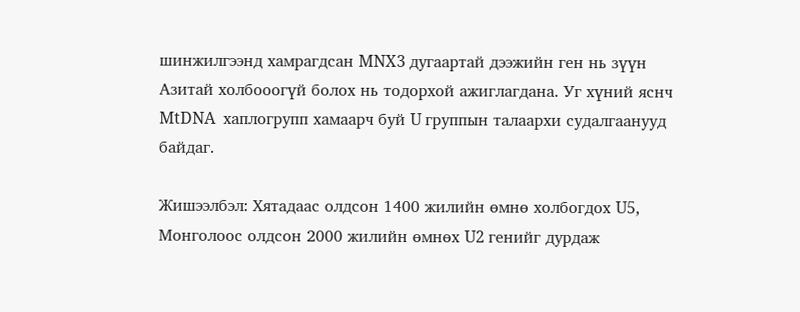шинжилгээнд хамрагдсан MNX3 дугаартай дээжийн ген нь зүүн Азитай холбооогүй болох нь тодорхой ажиглагдана. Уг хүний яснч MtDNA  хаплогрупп хамаарч буй U группын талаархи судалгаанууд байдаг.

Жишээлбэл: Хятадаас олдсон 1400 жилийн өмнө холбогдох U5, Монголоос олдсон 2000 жилийн өмнөх U2 генийг дурдаж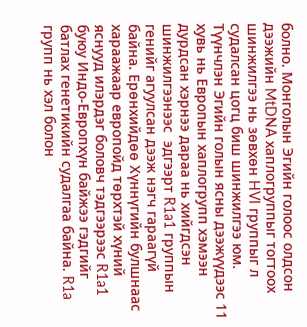болно. Монголын Эгийн голоос олдсон дээжийн MtDNA хаплогруппыг тогтоох шинжилгээ нь зөвхөн HVI группыг л судалсан цогц биш шинжилгээ юм. Түүнчлэн Эгийн голын ясны дээжүүдээс 11 хувь нь Европын хаплогрупп хэмээн дурдсан хэрнээ дараа нь хийгдсэн шинжилгээнээс  эдгээрт R1a1 группын генийг агуулсан дээж нэгч гараагүй байна. Ерөнхийдөө Хүннүгийн булшнаас хараажаар европойд төрхтэй хүний яснууд илэрдэг боловч тэдгээрээс R1a1 буюу Индо-Европхүн байжээ гэдгийг батлах генетикийн судалгаа байна. R1a групп нь хэл болон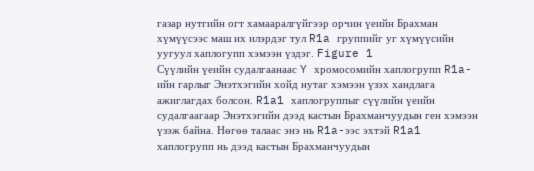газар нутгийн огт хамааралгүйгээр орчин үеийн Брахман хүмүүсээс маш их илэрдэг тул R1a группийг уг хүмүүсийн уугуул хаплогупп хэмээн үздэг. Figure 1
Сүүлийн үеийн судалгаанаас Y хромосомийн хаплогрупп R1a-ийн гарлыг Энэтхэгийн хойд нутаг хэмээн үзэх хандлага ажиглагдах болсон. R1a1 хаплогруппыг сүүлийн үеийн судалгаагаар Энэтхэгийн дээд кастын Брахманчуудын ген хэмээн үзэж байна. Нөгөө талаас энэ нь R1a-ээс эхтэй R1a1 хаплогрупп нь дээд кастын Брахманчуудын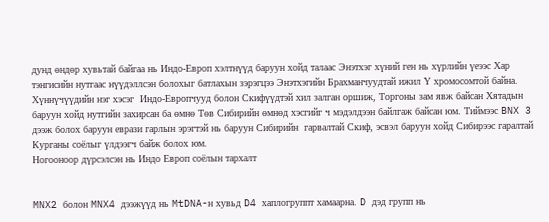дунд өндөр хувьтай байгаа нь Индо-Европ хэлтнүүд баруун хойд талаас Энэтхэг хүний ген нь хүрлийн үеээс Хар тэнгисийн нутгаас нүүдэллсэн болохыг батлахын зэрэгцээ Энэтхэгийн Брахманчуудтай ижил Ү хромосомтой байна. Хүннүчүүдийн нэг хэсэг  Индо-Европчууд болон Скифүүдтэй хил залган оршиж, Торгоны зам явж байсан Хятадын баруун хойд нутгийн захирсан ба өмнө Төв Сибирийн өмнөд хэсгийг ч мэдэлдээн байлгаж байсан юм. Тиймээс BNX 3 дээж болох баруун еврази гарлын эрэгтэй нь баруун Сибирийн  гарвалтай Скиф, эсвэл баруун хойд Сибирээс гаралтай Курганы соёлыг үлдээгч байж болох юм.
Ногооноор дүрсэлсэн нь Индо Европ соёлын тархалт


MNX2 болон MNX4 дээжүүд нь MtDNA-н хувьд D4 хаплогруппт хамаарна. D дэд групп нь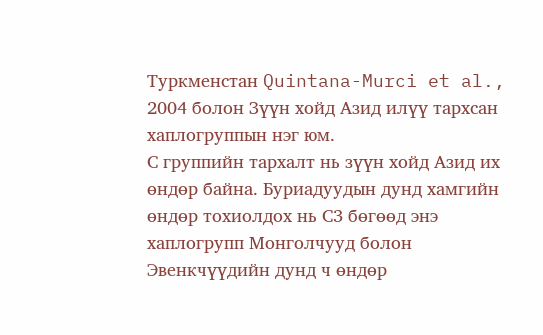Туркменстан Quintana-Murci et al., 2004 болон Зүүн хойд Азид илүү тархсан хаплогруппын нэг юм.
С группийн тархалт нь зүүн хойд Азид их өндөр байна. Буриадуудын дунд хамгийн өндөр тохиолдох нь С3 бөгөөд энэ хаплогрупп Монголчууд болон Эвенкчүүдийн дунд ч өндөр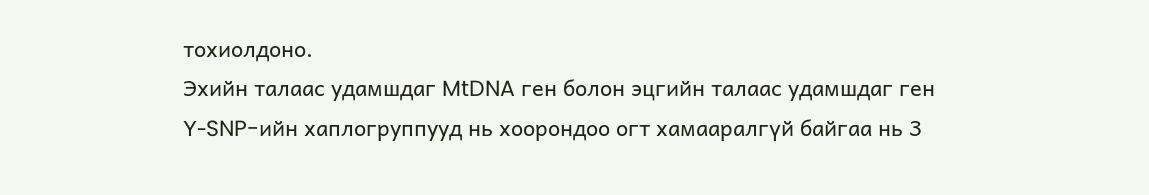тохиолдоно.
Эхийн талаас удамшдаг MtDNA ген болон эцгийн талаас удамшдаг ген Ү-SNP-ийн хаплогруппууд нь хоорондоо огт хамааралгүй байгаа нь 3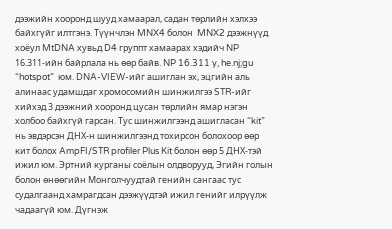дээжийн хооронд шууд хамаарал, садан төрлийн хэлхээ байхгүйг илтгэнэ. Түүнчлэн MNX4 болон  MNX2 дээжнүүд хоёул MtDNA хувьд D4 группт хамаарах хэдийч NP 16.311-ийн байрлала нь өөр байв. NP 16.311 y, he.nj;gu “hotspot”  юм. DNA-VIEW-ийг ашиглан эх, эцгийн аль алинаас удамшдаг хромосомийн шинжилгээ STR-ийг хийхэд 3 дээжний хооронд цусан төрлийн ямар нэгэн холбоо байхгүй гарсан. Тус шинжилгээнд ашигласан “kit” нь эвдэрсэн ДНХ-н шинжилгээнд тохирсон болохоор өөр кит болох AmpFI/STR profiler Plus Kit болон өөр 5 ДНХ-тэй ижил юм. Эртний курганы соёлын олдворууд, Эгийн голын болон өнөөгийн Монголчуудтай генийн сангаас тус судалгаанд хамрагдсан дээжүүдтэй ижил генийг илрүүлж чадаагүй юм. Дүгнэж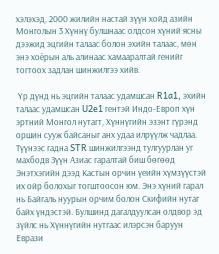хэлэхэд, 2000 жилийн настай зүүн хойд азийн Монголын 3 Хүннү булшнаас олдсон хүний ясны дээжид эцгийн талаас болон эхийн талаас, мөн энэ хоёрын аль алинаас хамааралтай генийг тогтоох задлан шинжилгээ хийв.

 Үр дүнд нь эцгийн талаас удамшсан R1a1, эхийн талаас удамшсан U2e1 гентэй Индо-Европ хүн эртний Монгол нутагт, Хүннүгийн эзэнт гүрэнд оршин сууж байсаныг анх удаа илрүүлж чадлаа. Түүнээс гадна STR шинжилгээнд тулгуурлан уг махбодв Зүүн Азиас гаралтай биш бөгөөд Энэтхэгийн дээд Кастын орчин үеийн хүмзүүстэй их ойр болохыг тогштоосон юм. Энэ хүний гарал нь Байгаль нуурын орчим болон Скифийн нутаг байх үндэстэй. Булшинд дагалдуулсан олдвор эд зүйлс нь Хүннүгийн нутгаас илэрсэн баруун Еврази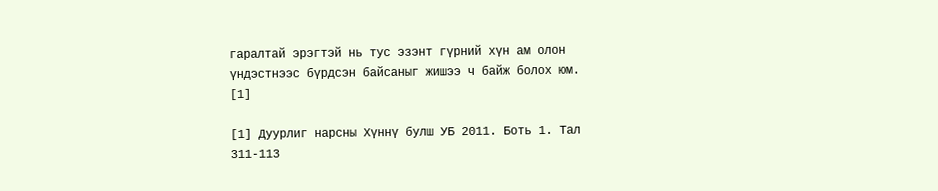гаралтай эрэгтэй нь тус эзэнт гүрний хүн ам олон үндэстнээс бүрдсэн байсаныг жишээ ч байж болох юм. [1]

[1] Дуурлиг нарсны Хүннү булш УБ 2011. Боть 1. Тал 311-113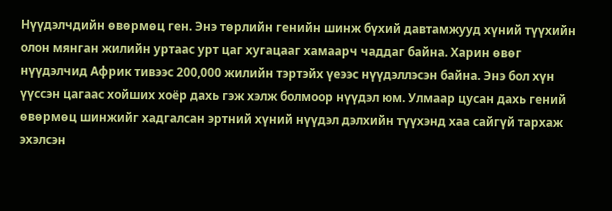Нүүдэлчдийн өвөрмөц ген. Энэ төрлийн генийн шинж бүхий давтамжууд хүний түүхийн олон мянган жилийн уртаас урт цаг хугацааг хамаарч чаддаг байна. Харин өвөг нүүдэлчид Африк тивээс 200,000 жилийн тэртэйх үеээс нүүдэллэсэн байна. Энэ бол хүн үүссэн цагаас хойших хоёр дахь гэж хэлж болмоор нүүдэл юм. Улмаар цусан дахь гений өвөрмөц шинжийг хадгалсан эртний хүний нүүдэл дэлхийн түүхэнд хаа сайгүй тархаж эхэлсэн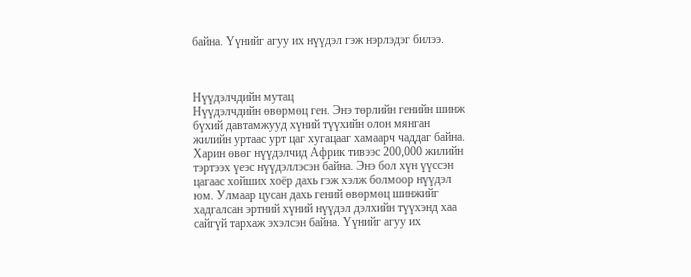байна. Үүнийг агуу их нүүдэл гэж нэрлэдэг билээ.



Нүүдэлчдийн мутац
Нүүдэлчдийн өвөрмөц ген. Энэ төрлийн генийн шинж бүхий давтамжууд хүний түүхийн олон мянган жилийн уртаас урт цаг хугацааг хамаарч чаддаг байна. Харин өвөг нүүдэлчид Африк тивээс 200,000 жилийн тэртээх үеэс нүүдэллэсэн байна. Энэ бол хүн үүссэн цагаас хойших хоёр дахь гэж хэлж болмоор нүүдэл юм. Улмаар цусан дахь гений өвөрмөц шинжийг хадгалсан эртний хүний нүүдэл дэлхийн түүхэнд хаа сайгүй тархаж эхэлсэн байна. Үүнийг агуу их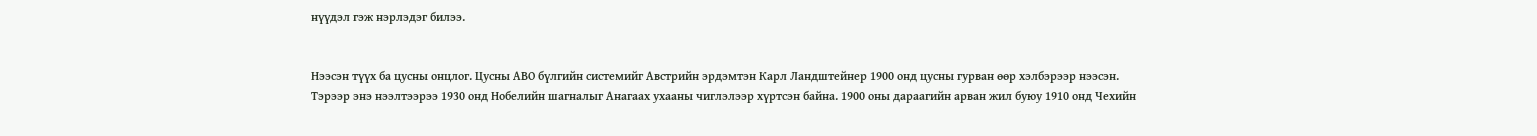нүүдэл гэж нэрлэдэг билээ.


Нээсэн түүх ба цусны онцлог. Цусны АВО бүлгийн системийг Австрийн эрдэмтэн Карл Ландштейнер 1900 онд цусны гурван өөр хэлбэрээр нээсэн. Тэрээр энэ нээлтээрээ 1930 онд Нобелийн шагналыг Анагаах ухааны чиглэлээр хүртсэн байна. 1900 оны дараагийн арван жил буюу 1910 онд Чехийн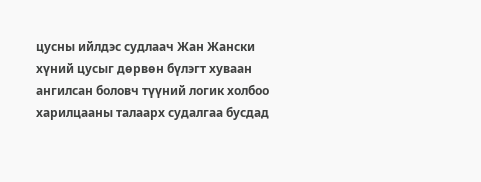цусны ийлдэс судлаач Жан Жански хүний цусыг дөрвөн бүлэгт хуваан ангилсан боловч түүний логик холбоо харилцааны талаарх судалгаа бусдад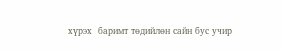хүрэх  баримт төдийлөн сайн бус учир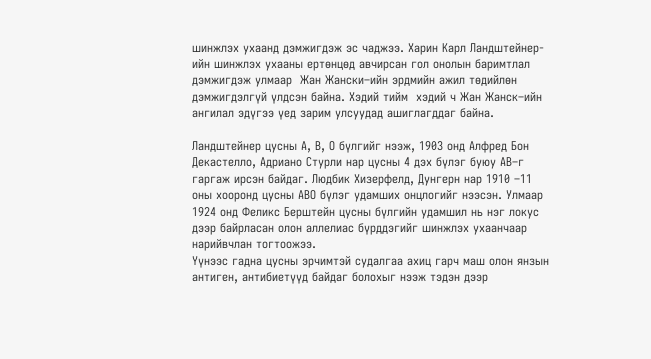шинжлэх ухаанд дэмжигдэж эс чаджээ. Харин Карл Ландштейнер-ийн шинжлэх ухааны ертөнцөд авчирсан гол онолын баримтлал дэмжигдэж улмаар  Жан Жански–ийн эрдмийн ажил төдийлөн дэмжигдэлгүй үлдсэн байна. Хэдий тийм  хэдий ч Жан Жанск–ийн ангилал эдүгээ үед зарим улсуудад ашиглагддаг байна.

Ландштейнер цусны А, В, О бүлгийг нээж, 1903 онд Алфред Бон Декастелло, Адриано Стурли нар цусны 4 дэх бүлэг буюу АВ–г гаргаж ирсэн байдаг. Людбик Хизерфелд, Дунгерн нар 1910 –11 оны хооронд цусны АВО бүлэг удамших онцлогийг нээсэн. Улмаар 1924 онд Феликс Берштейн цусны бүлгийн удамшил нь нэг локус дээр байрласан олон аллелиас бүрддэгийг шинжлэх ухаанчаар нарийвчлан тогтоожээ.
Үүнээс гадна цусны эрчимтэй судалгаа ахиц гарч маш олон янзын антиген, антибиетүүд байдаг болохыг нээж тэдэн дээр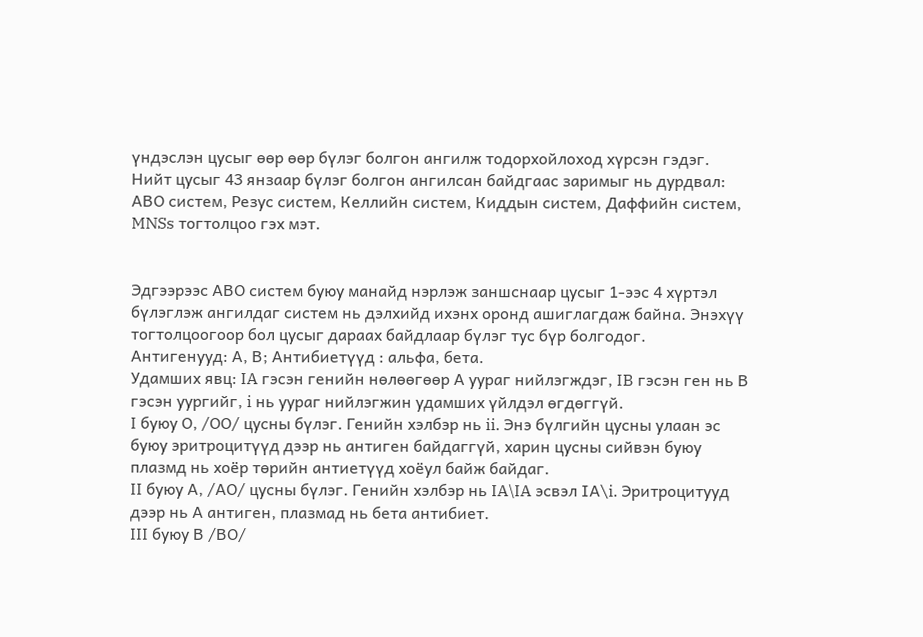үндэслэн цусыг өөр өөр бүлэг болгон ангилж тодорхойлоход хүрсэн гэдэг. Нийт цусыг 43 янзаар бүлэг болгон ангилсан байдгаас заримыг нь дурдвал:
АВО систем, Резус систем, Келлийн систем, Киддын систем, Даффийн систем, MNSs тогтолцоо гэх мэт.


Эдгээрээс АВО систем буюу манайд нэрлэж заншснаар цусыг 1-ээс 4 хүртэл бүлэглэж ангилдаг систем нь дэлхийд ихэнх оронд ашиглагдаж байна. Энэхүү тогтолцоогоор бол цусыг дараах байдлаар бүлэг тус бүр болгодог.
Антигенууд: А, В; Антибиетүүд : альфа, бета.
Удамших явц: IA гэсэн генийн нөлөөгөөр А уураг нийлэгждэг, IB гэсэн ген нь В гэсэн уургийг, i нь уураг нийлэгжин удамших үйлдэл өгдөггүй.
I буюу О, /ОО/ цусны бүлэг. Генийн хэлбэр нь ii. Энэ бүлгийн цусны улаан эс буюу эритроцитүүд дээр нь антиген байдаггүй, харин цусны сийвэн буюу плазмд нь хоёр төрийн антиетүүд хоёул байж байдаг.
II буюу А, /АО/ цусны бүлэг. Генийн хэлбэр нь IA\IA эсвэл IА\i. Эритроцитууд дээр нь А антиген, плазмад нь бета антибиет.
III буюу В /ВО/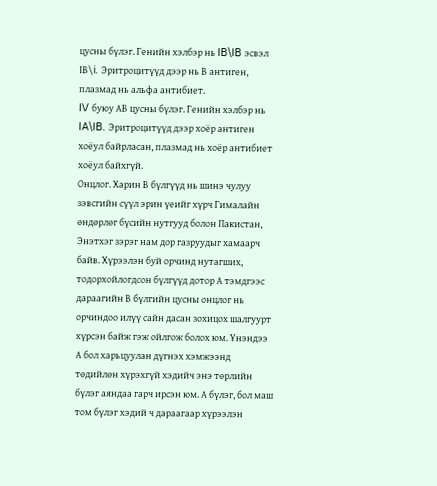цусны бүлэг. Генийн хэлбэр нь IB\IB эсвэл IВ\i. Эритроцитүүд дээр нь В антиген, плазмад нь альфа антибиет.
IV буюу АВ цусны бүлэг. Генийн хэлбэр нь IA\IB. Эритроцитүүд дээр хоёр антиген хоёул байрласан, плазмад нь хоёр антибиет хоёул байхгүй.
Онцлог. Харин В бүлгүүд нь шинэ чулуу зэвсгийн сүүл эрин үеийг хүрч Гималайн өндөрлөг бүсийн нутгууд болон Пакистан, Энэтхэг зэрэг нам дор газруудыг хамаарч байв. Хүрээлэн буй орчинд нутагших, тодорхойлогдсон бүлгүүд дотор А тэмдгээс дараагийн В бүлгийн цусны онцлог нь орчиндоо илүү сайн дасан зохицох шалгуурт хүрсэн байж гэж ойлгож болох юм. Үнэндээ А бол харьцуулан дүгнэх хэмжээнд төдийлөн хүрэхгүй хэдийч энэ төрлийн бүлэг аяндаа гарч ирсэн юм. А бүлэг, бол маш том бүлэг хэдий ч дараагаар хүрээлэн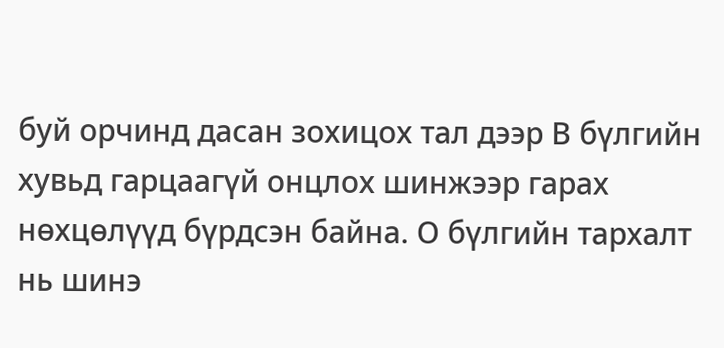буй орчинд дасан зохицох тал дээр В бүлгийн хувьд гарцаагүй онцлох шинжээр гарах нөхцөлүүд бүрдсэн байна. О бүлгийн тархалт нь шинэ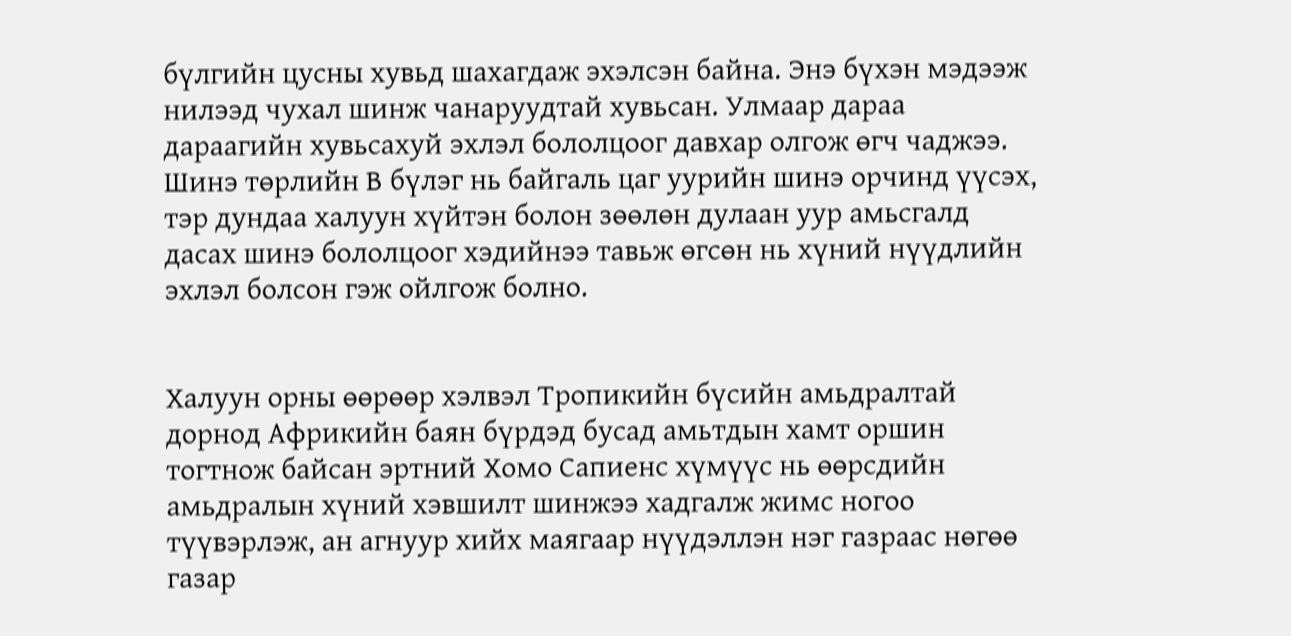бүлгийн цусны хувьд шахагдаж эхэлсэн байна. Энэ бүхэн мэдээж нилээд чухал шинж чанаруудтай хувьсан. Улмаар дараа дараагийн хувьсахуй эхлэл бололцоог давхар олгож өгч чаджээ. Шинэ төрлийн В бүлэг нь байгаль цаг уурийн шинэ орчинд үүсэх, тэр дундаа халуун хүйтэн болон зөөлөн дулаан уур амьсгалд дасах шинэ бололцоог хэдийнээ тавьж өгсөн нь хүний нүүдлийн эхлэл болсон гэж ойлгож болно.


Халуун орны өөрөөр хэлвэл Тропикийн бүсийн амьдралтай дорнод Африкийн баян бүрдэд бусад амьтдын хамт оршин тогтнож байсан эртний Хомо Сапиенс хүмүүс нь өөрсдийн амьдралын хүний хэвшилт шинжээ хадгалж жимс ногоо түүвэрлэж, ан агнуур хийх маягаар нүүдэллэн нэг газраас нөгөө газар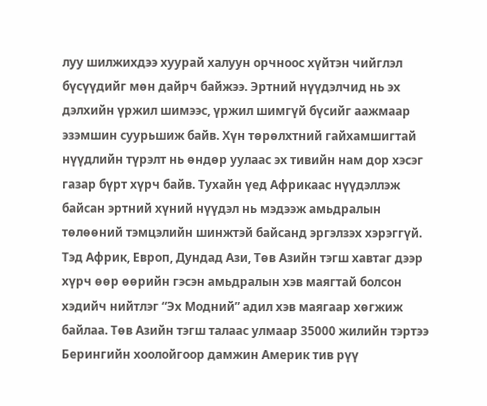луу шилжихдээ хуурай халуун орчноос хүйтэн чийглэл бүсүүдийг мөн дайрч байжээ. Эртний нүүдэлчид нь эх дэлхийн үржил шимээс, үржил шимгүй бүсийг аажмаар эзэмшин суурьшиж байв. Хүн төрөлхтний гайхамшигтай нүүдлийн түрэлт нь өндөр уулаас эх тивийн нам дор хэсэг газар бүрт хүрч байв. Тухайн үед Африкаас нүүдэллэж байсан эртний хүний нүүдэл нь мэдээж амьдралын төлөөний тэмцэлийн шинжтэй байсанд эргэлзэх хэрэггүй. Тэд Африк, Европ, Дундад Ази, Төв Азийн тэгш хавтаг дээр хүрч өөр өөрийн гэсэн амьдралын хэв маягтай болсон хэдийч нийтлэг “Эх Модний” адил хэв маягаар хөгжиж байлаа. Төв Азийн тэгш талаас улмаар 35000 жилийн тэртээ Берингийн хоолойгоор дамжин Америк тив рүү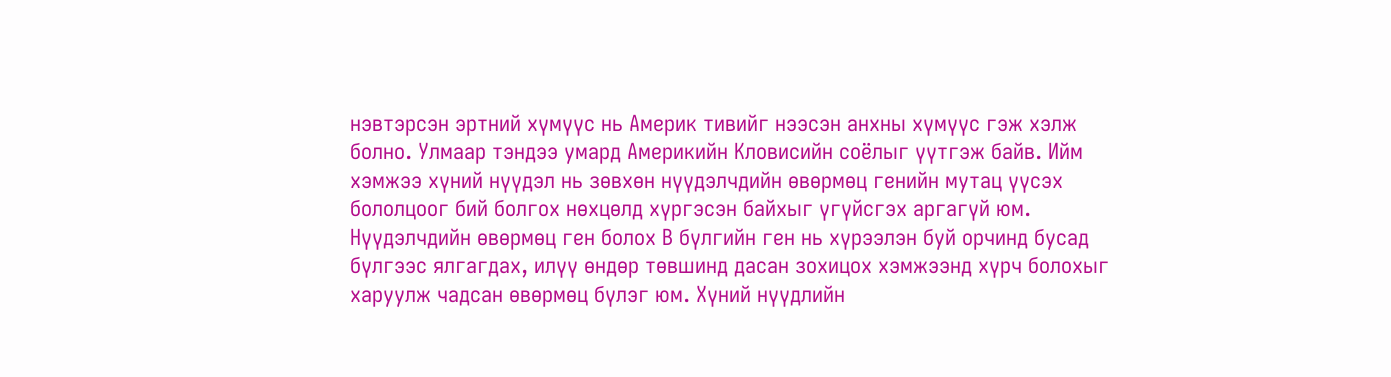нэвтэрсэн эртний хүмүүс нь Америк тивийг нээсэн анхны хүмүүс гэж хэлж болно. Улмаар тэндээ умард Америкийн Кловисийн соёлыг үүтгэж байв. Ийм хэмжээ хүний нүүдэл нь зөвхөн нүүдэлчдийн өвөрмөц генийн мутац үүсэх бололцоог бий болгох нөхцөлд хүргэсэн байхыг үгүйсгэх аргагүй юм.
Нүүдэлчдийн өвөрмөц ген болох В бүлгийн ген нь хүрээлэн буй орчинд бусад бүлгээс ялгагдах, илүү өндөр төвшинд дасан зохицох хэмжээнд хүрч болохыг харуулж чадсан өвөрмөц бүлэг юм. Хүний нүүдлийн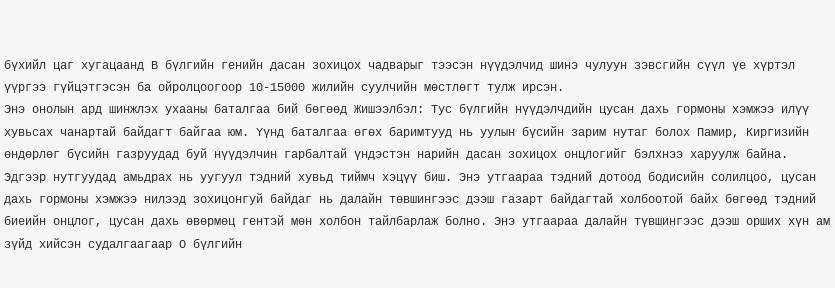бүхийл цаг хугацаанд В бүлгийн генийн дасан зохицох чадварыг тээсэн нүүдэлчид шинэ чулуун зэвсгийн сүүл үе хүртэл үүргээ гүйцэтгэсэн ба ойролцоогоор 10-15000 жилийн суулчийн мөстлөгт тулж ирсэн.
Энэ онолын ард шинжлэх ухааны баталгаа бий бөгөөд Жишээлбэл: Тус бүлгийн нүүдэлчдийн цусан дахь гормоны хэмжээ илүү хувьсах чанартай байдагт байгаа юм. Үүнд баталгаа өгөх баримтууд нь уулын бүсийн зарим нутаг болох Памир, Киргизийн өндөрлөг бүсийн газруудад буй нүүдэлчин гарбалтай үндэстэн нарийн дасан зохицох онцлогийг бэлхнээ харуулж байна. Эдгээр нутгуудад амьдрах нь уугуул тэдний хувьд тиймч хэцүү биш. Энэ утгаараа тэдний дотоод бодисийн солилцоо, цусан дахь гормоны хэмжээ нилээд зохицонгуй байдаг нь далайн төвшингээс дээш газарт байдагтай холбоотой байх бөгөөд тэдний биеийн онцлог, цусан дахь өвөрмөц гентэй мөн холбон тайлбарлаж болно. Энэ утгаараа далайн түвшингээс дээш орших хүн ам зүйд хийсэн судалгаагаар О бүлгийн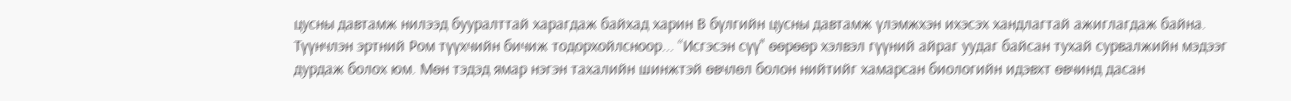цусны давтамж нилээд бууралттай харагдаж байхад харин В бүлгийн цусны давтамж үлэмжхэн ихэсэх хандлагтай ажиглагдаж байна.
Түүнчлэн эртний Ром түүхчийн бичиж тодорхойлсноор... “Исгэсэн сүү" өөрөөр хэлвэл гүүний айраг уудаг байсан тухай сурвалжийн мэдээг дурдаж болох юм. Мөн тэдэд ямар нэгэн тахалийн шинжтэй өвчлөл болон нийтийг хамарсан биологийн идэвхт өвчинд дасан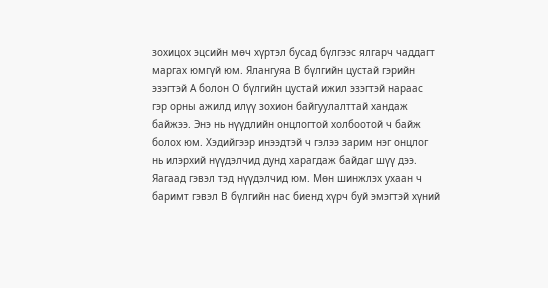зохицох эцсийн мөч хүртэл бусад бүлгээс ялгарч чаддагт маргах юмгүй юм. Ялангуяа В бүлгийн цустай гэрийн эзэгтэй А болон О бүлгийн цустай ижил эзэгтэй нараас гэр орны ажилд илүү зохион байгуулалттай хандаж байжээ. Энэ нь нүүдлийн онцлогтой холбоотой ч байж болох юм. Хэдийгээр инээдтэй ч гэлээ зарим нэг онцлог нь илэрхий нүүдэлчид дунд харагдаж байдаг шүү дээ. Яагаад гэвэл тэд нүүдэлчид юм. Мөн шинжлэх ухаан ч баримт гэвэл В бүлгийн нас биенд хүрч буй эмэгтэй хүний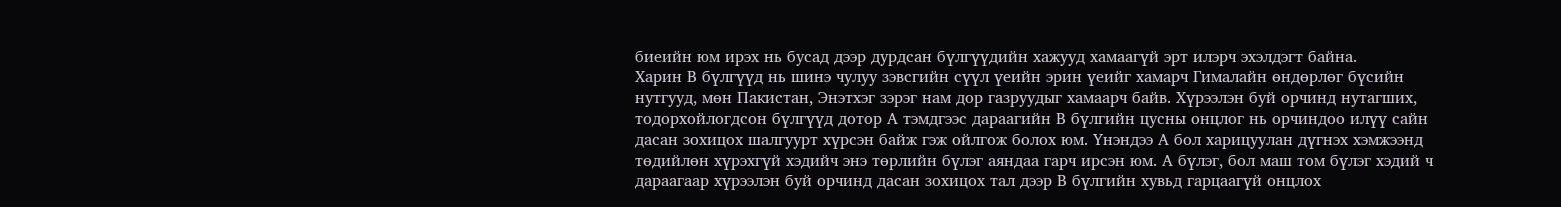биеийн юм ирэх нь бусад дээр дурдсан бүлгүүдийн хажууд хамаагүй эрт илэрч эхэлдэгт байна.
Харин В бүлгүүд нь шинэ чулуу зэвсгийн сүүл үеийн эрин үеийг хамарч Гималайн өндөрлөг бүсийн нутгууд, мөн Пакистан, Энэтхэг зэрэг нам дор газруудыг хамаарч байв. Хүрээлэн буй орчинд нутагших, тодорхойлогдсон бүлгүүд дотор А тэмдгээс дараагийн В бүлгийн цусны онцлог нь орчиндоо илүү сайн дасан зохицох шалгуурт хүрсэн байж гэж ойлгож болох юм. Үнэндээ А бол харицуулан дүгнэх хэмжээнд төдийлөн хүрэхгүй хэдийч энэ төрлийн бүлэг аяндаа гарч ирсэн юм. А бүлэг, бол маш том бүлэг хэдий ч дараагаар хүрээлэн буй орчинд дасан зохицох тал дээр В бүлгийн хувьд гарцаагүй онцлох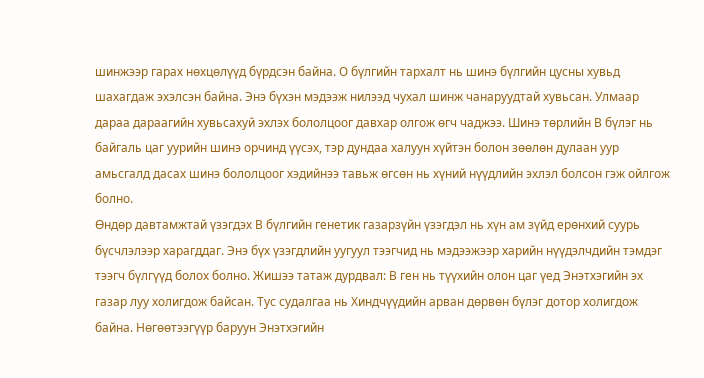шинжээр гарах нөхцөлүүд бүрдсэн байна. О бүлгийн тархалт нь шинэ бүлгийн цусны хувьд шахагдаж эхэлсэн байна. Энэ бүхэн мэдээж нилээд чухал шинж чанаруудтай хувьсан. Улмаар дараа дараагийн хувьсахуй эхлэх бололцоог давхар олгож өгч чаджээ. Шинэ төрлийн В бүлэг нь байгаль цаг уурийн шинэ орчинд үүсэх, тэр дундаа халуун хүйтэн болон зөөлөн дулаан уур амьсгалд дасах шинэ бололцоог хэдийнээ тавьж өгсөн нь хүний нүүдлийн эхлэл болсон гэж ойлгож болно.
Өндөр давтамжтай үзэгдэх В бүлгийн генетик газарзүйн үзэгдэл нь хүн ам зүйд ерөнхий суурь бүсчлэлээр харагддаг. Энэ бүх үзэгдлийн уугуул тээгчид нь мэдээжээр харийн нүүдэлчдийн тэмдэг тээгч бүлгүүд болох болно. Жишээ татаж дурдвал: В ген нь түүхийн олон цаг үед Энэтхэгийн эх газар луу холигдож байсан. Тус судалгаа нь Хиндчүүдийн арван дөрвөн бүлэг дотор холигдож байна. Нөгөөтээгүүр баруун Энэтхэгийн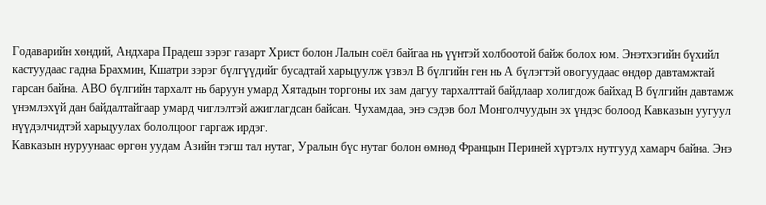Годаварийн хөндий, Андхара Прадеш зэрэг газарт Христ болон Лалын соёл байгаа нь үүнтэй холбоотой байж болох юм. Энэтхэгийн бүхийл кастуудаас гадна Брахмин, Кшатри зэрэг бүлгүүдийг бусадтай харьцуулж үзвэл В бүлгийн ген нь А бүлэгтэй овогуудаас өндөр давтамжтай гарсан байна. АВО бүлгийн тархалт нь баруун умард Хятадын торгоны их зам дагуу тархалттай байдлаар холигдож байхад В бүлгийн давтамж үнэмлэхүй дан байдалтайгаар умард чиглэлтэй ажиглагдсан байсан. Чухамдаа, энэ сэдэв бол Монголчуудын эх үндэс болоод Кавказын уугуул нүүдэлчидтэй харьцуулах бололцоог гаргаж ирдэг.
Кавказын нуруунаас өргөн уудам Азийн тэгш тал нутаг, Уралын бүс нутаг болон өмнөд Францын Периней хүртэлх нутгууд хамарч байна. Энэ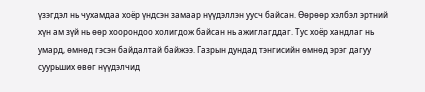үзэгдэл нь чухамдаа хоёр үндсэн замаар нүүдэллэн уусч байсан. Өөрөөр хэлбэл эртний хүн ам зүй нь өөр хоорондоо холигдож байсан нь ажиглагддаг. Тус хоёр хандлаг нь умард, өмнөд гэсэн байдалтай байжээ. Газрын дундад тэнгисийн өмнөд эрэг дагуу суурьших өвөг нүүдэлчид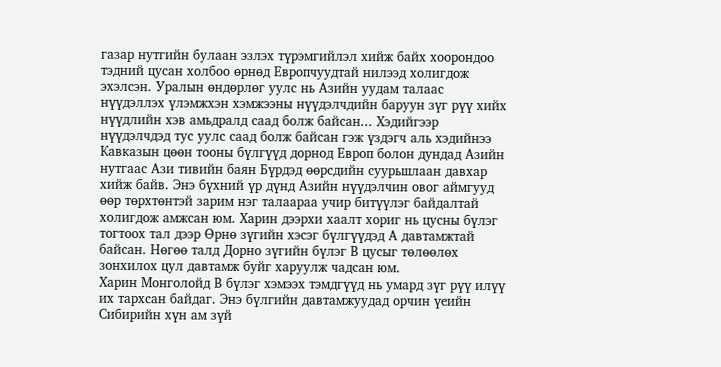газар нутгийн булаан эзлэх түрэмгийлэл хийж байх хоорондоо тэдний цусан холбоо өрнөд Европчуудтай нилээд холигдож эхэлсэн. Уралын өндөрлөг уулс нь Азийн уудам талаас нүүдэллэх үлэмжхэн хэмжээны нүүдэлчдийн баруун зүг рүү хийх нүүдлийн хэв амьдралд саад болж байсан... Хэдийгээр нүүдэлчдэд тус уулс саад болж байсан гэж үздэгч аль хэдийнээ Кавказын цөөн тооны бүлгүүд дорнод Европ болон дундад Азийн нутгаас Ази тивийн баян Бүрдэд өөрсдийн суурьшлаан давхар хийж байв. Энэ бүхний үр дүнд Азийн нүүдэлчин овог аймгууд өөр төрхтөнтэй зарим нэг талаараа учир битүүлэг байдалтай холигдож амжсан юм. Харин дээрхи хаалт хориг нь цусны бүлэг тогтоох тал дээр Өрнө зүгийн хэсэг бүлгүүдэд А давтамжтай байсан. Нөгөө талд Дорно зүгийн бүлэг В цусыг төлөөлөх зонхилох цул давтамж буйг харуулж чадсан юм.
Харин Монголойд В бүлэг хэмээх тэмдгүүд нь умард зүг рүү илүү их тархсан байдаг. Энэ бүлгийн давтамжуудад орчин үеийн Сибирийн хүн ам зүй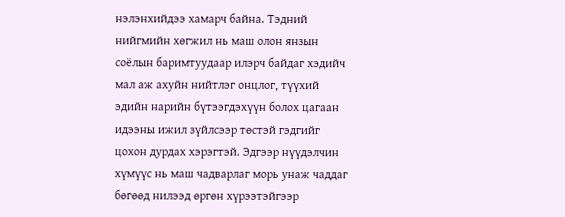нэлэнхийдээ хамарч байна. Тэдний нийгмийн хөгжил нь маш олон янзын соёлын баримтуудаар илэрч байдаг хэдийч мал аж ахуйн нийтлэг онцлог, түүхий эдийн нарийн бүтээгдэхүүн болох цагаан идээны ижил зүйлсээр төстэй гэдгийг цохон дурдах хэрэгтэй. Эдгээр нүүдэлчин хүмүүс нь маш чадварлаг морь унаж чаддаг бөгөөд нилээд өргөн хүрээтэйгээр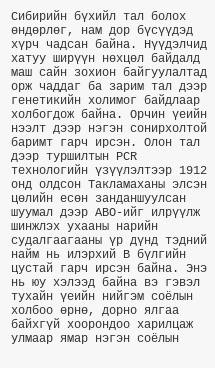Сибирийн бүхийл тал болох өндөрлөг, нам дор бүсүүдэд хүрч чадсан байна. Нүүдэлчид хатуу ширүүн нөхцөл байдалд маш сайн зохион байгуулалтад орж чаддаг ба зарим тал дээр генетикийн холимог байдлаар холбогдож байна. Орчин үеийн нээлт дээр нэгэн сонирхолтой баримт гарч ирсэн. Олон тал дээр туршилтын РСR технологийн үзүүлэлтээр 1912 онд олдсон Такламаханы элсэн цөлийн есөн занданшуулсан шуумал дээр АВО-ийг илрүүлж шинжлэх ухааны нарийн судалгаагааны үр дүнд тэдний найм нь илэрхий В бүлгийн цустай гарч ирсэн байна. Энэ нь юу хэлээд байна вэ гэвэл тухайн үеийн нийгэм соёлын холбоо өрнө, дорно ялгаа байхгүй хоорондоо харилцаж улмаар ямар нэгэн соёлын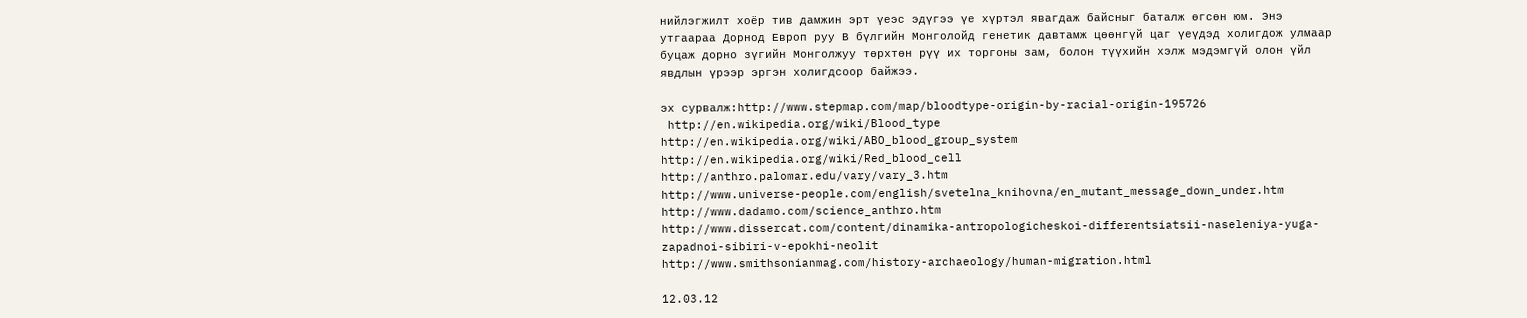нийлэгжилт хоёр тив дамжин эрт үеэс эдүгээ үе хүртэл явагдаж байсныг баталж өгсөн юм. Энэ утгаараа Дорнод Европ руу В бүлгийн Монголойд генетик давтамж цөөнгүй цаг үеүдэд холигдож улмаар буцаж дорно зүгийн Монголжуу төрхтөн рүү их торгоны зам, болон түүхийн хэлж мэдэмгүй олон үйл явдлын үрээр эргэн холигдсоор байжээ.

эх сурвалж:http://www.stepmap.com/map/bloodtype-origin-by-racial-origin-195726
 http://en.wikipedia.org/wiki/Blood_type
http://en.wikipedia.org/wiki/ABO_blood_group_system
http://en.wikipedia.org/wiki/Red_blood_cell
http://anthro.palomar.edu/vary/vary_3.htm
http://www.universe-people.com/english/svetelna_knihovna/en_mutant_message_down_under.htm
http://www.dadamo.com/science_anthro.htm
http://www.dissercat.com/content/dinamika-antropologicheskoi-differentsiatsii-naseleniya-yuga-zapadnoi-sibiri-v-epokhi-neolit
http://www.smithsonianmag.com/history-archaeology/human-migration.html

12.03.12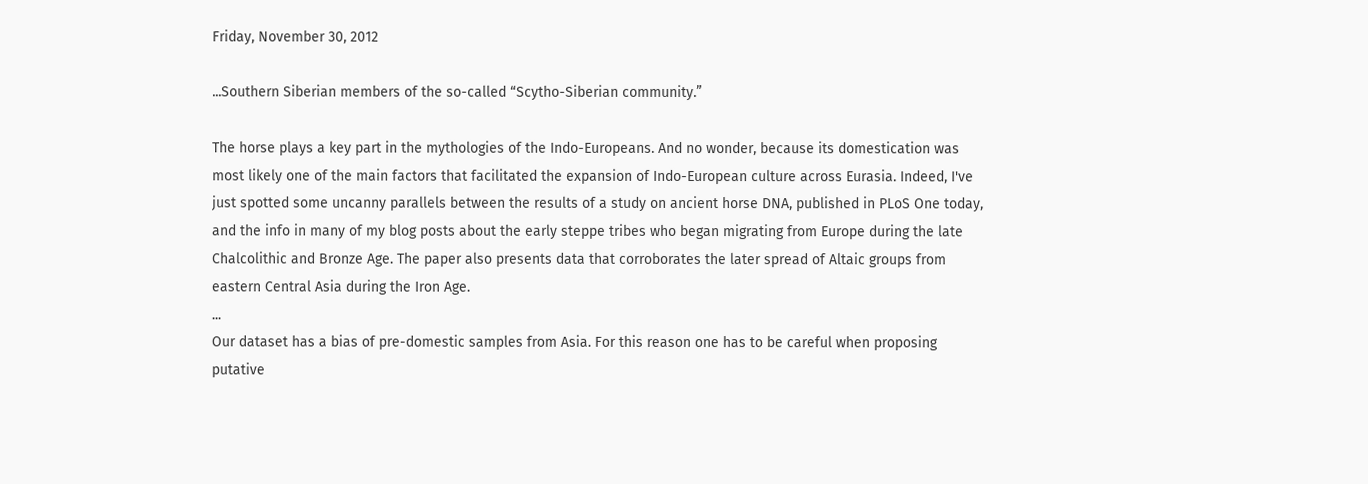Friday, November 30, 2012

...Southern Siberian members of the so-called “Scytho-Siberian community.”

The horse plays a key part in the mythologies of the Indo-Europeans. And no wonder, because its domestication was most likely one of the main factors that facilitated the expansion of Indo-European culture across Eurasia. Indeed, I've just spotted some uncanny parallels between the results of a study on ancient horse DNA, published in PLoS One today, and the info in many of my blog posts about the early steppe tribes who began migrating from Europe during the late Chalcolithic and Bronze Age. The paper also presents data that corroborates the later spread of Altaic groups from eastern Central Asia during the Iron Age.
...
Our dataset has a bias of pre-domestic samples from Asia. For this reason one has to be careful when proposing putative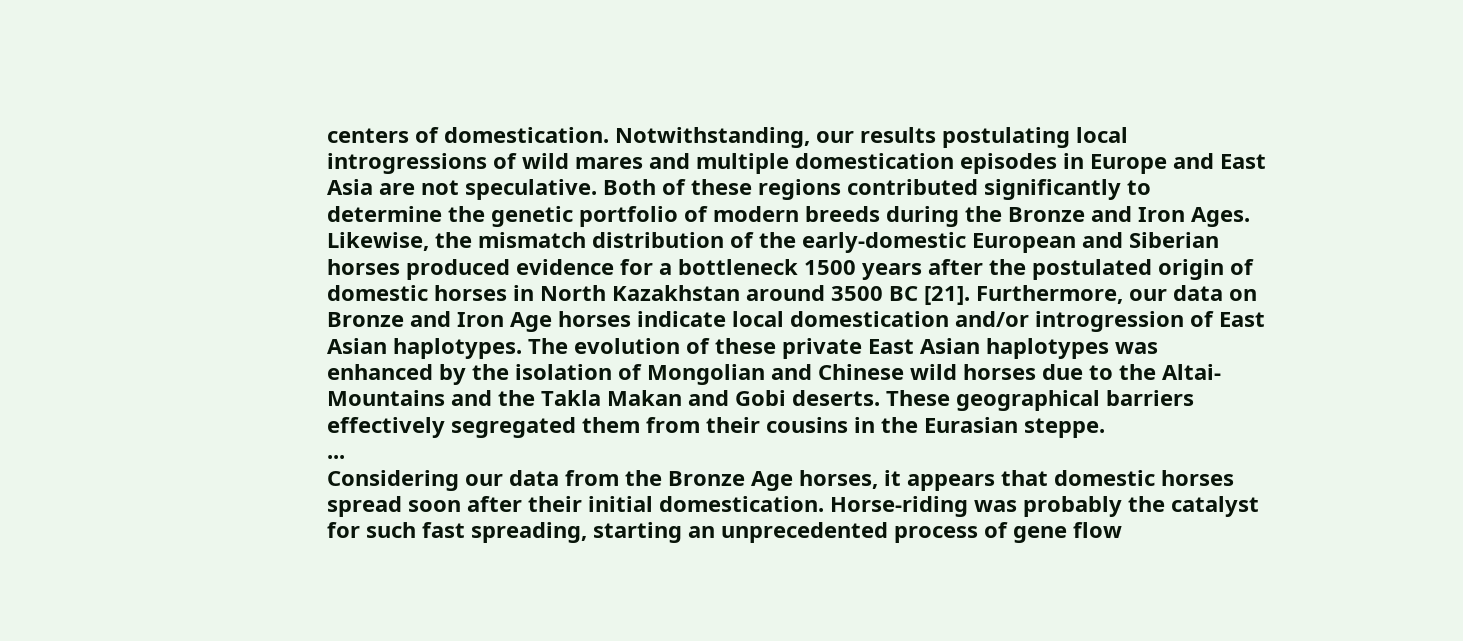centers of domestication. Notwithstanding, our results postulating local introgressions of wild mares and multiple domestication episodes in Europe and East Asia are not speculative. Both of these regions contributed significantly to determine the genetic portfolio of modern breeds during the Bronze and Iron Ages. Likewise, the mismatch distribution of the early-domestic European and Siberian horses produced evidence for a bottleneck 1500 years after the postulated origin of domestic horses in North Kazakhstan around 3500 BC [21]. Furthermore, our data on Bronze and Iron Age horses indicate local domestication and/or introgression of East Asian haplotypes. The evolution of these private East Asian haplotypes was enhanced by the isolation of Mongolian and Chinese wild horses due to the Altai-Mountains and the Takla Makan and Gobi deserts. These geographical barriers effectively segregated them from their cousins in the Eurasian steppe.
...
Considering our data from the Bronze Age horses, it appears that domestic horses spread soon after their initial domestication. Horse-riding was probably the catalyst for such fast spreading, starting an unprecedented process of gene flow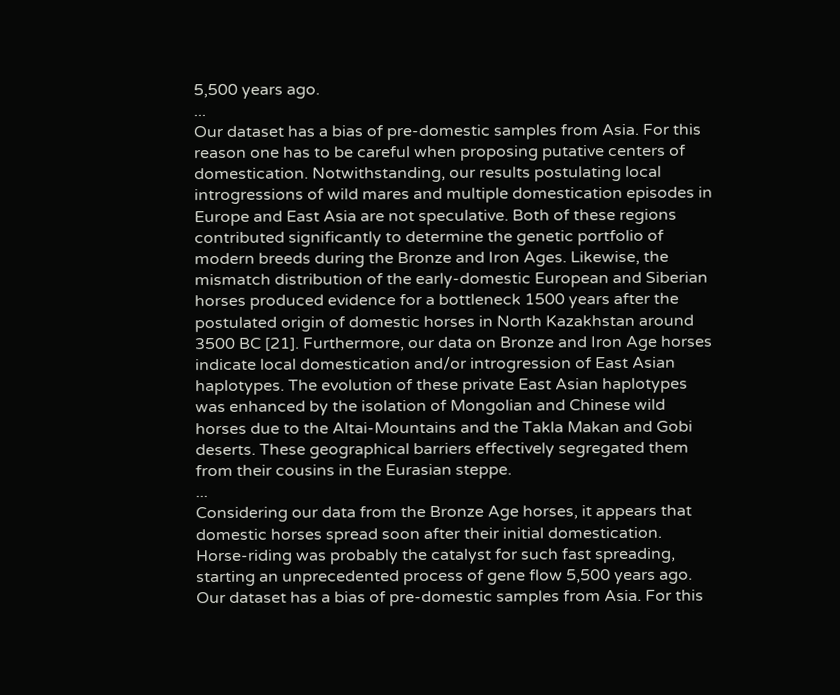5,500 years ago.
...
Our dataset has a bias of pre-domestic samples from Asia. For this reason one has to be careful when proposing putative centers of domestication. Notwithstanding, our results postulating local introgressions of wild mares and multiple domestication episodes in Europe and East Asia are not speculative. Both of these regions contributed significantly to determine the genetic portfolio of modern breeds during the Bronze and Iron Ages. Likewise, the mismatch distribution of the early-domestic European and Siberian horses produced evidence for a bottleneck 1500 years after the postulated origin of domestic horses in North Kazakhstan around 3500 BC [21]. Furthermore, our data on Bronze and Iron Age horses indicate local domestication and/or introgression of East Asian haplotypes. The evolution of these private East Asian haplotypes was enhanced by the isolation of Mongolian and Chinese wild horses due to the Altai-Mountains and the Takla Makan and Gobi deserts. These geographical barriers effectively segregated them from their cousins in the Eurasian steppe.
...
Considering our data from the Bronze Age horses, it appears that domestic horses spread soon after their initial domestication. Horse-riding was probably the catalyst for such fast spreading, starting an unprecedented process of gene flow 5,500 years ago.
Our dataset has a bias of pre-domestic samples from Asia. For this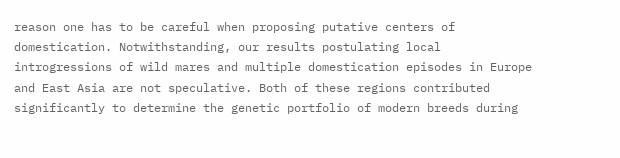reason one has to be careful when proposing putative centers of domestication. Notwithstanding, our results postulating local introgressions of wild mares and multiple domestication episodes in Europe and East Asia are not speculative. Both of these regions contributed significantly to determine the genetic portfolio of modern breeds during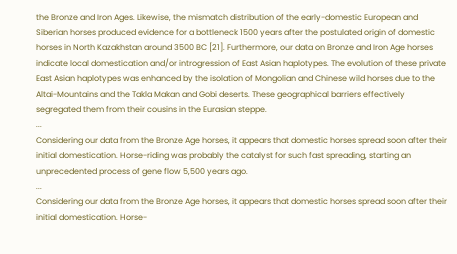the Bronze and Iron Ages. Likewise, the mismatch distribution of the early-domestic European and Siberian horses produced evidence for a bottleneck 1500 years after the postulated origin of domestic horses in North Kazakhstan around 3500 BC [21]. Furthermore, our data on Bronze and Iron Age horses indicate local domestication and/or introgression of East Asian haplotypes. The evolution of these private East Asian haplotypes was enhanced by the isolation of Mongolian and Chinese wild horses due to the Altai-Mountains and the Takla Makan and Gobi deserts. These geographical barriers effectively segregated them from their cousins in the Eurasian steppe.
...
Considering our data from the Bronze Age horses, it appears that domestic horses spread soon after their initial domestication. Horse-riding was probably the catalyst for such fast spreading, starting an unprecedented process of gene flow 5,500 years ago.
...
Considering our data from the Bronze Age horses, it appears that domestic horses spread soon after their initial domestication. Horse-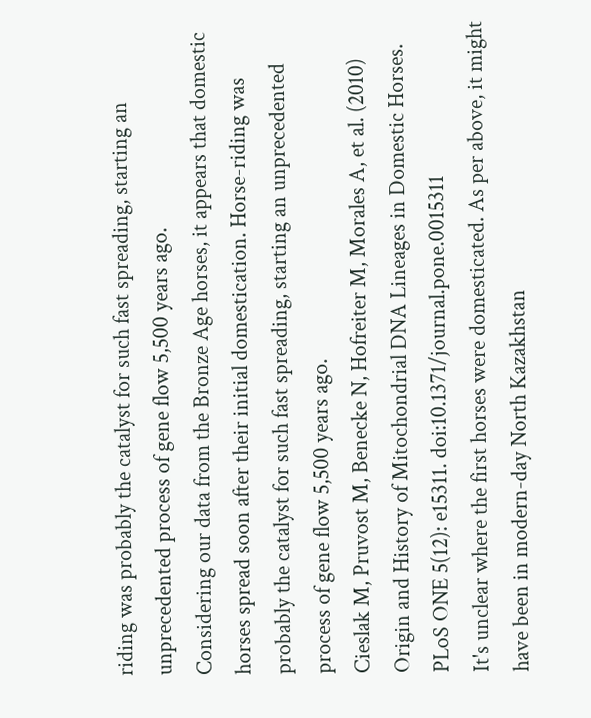riding was probably the catalyst for such fast spreading, starting an unprecedented process of gene flow 5,500 years ago.
Considering our data from the Bronze Age horses, it appears that domestic horses spread soon after their initial domestication. Horse-riding was probably the catalyst for such fast spreading, starting an unprecedented process of gene flow 5,500 years ago.
Cieslak M, Pruvost M, Benecke N, Hofreiter M, Morales A, et al. (2010) Origin and History of Mitochondrial DNA Lineages in Domestic Horses. PLoS ONE 5(12): e15311. doi:10.1371/journal.pone.0015311
It's unclear where the first horses were domesticated. As per above, it might have been in modern-day North Kazakhstan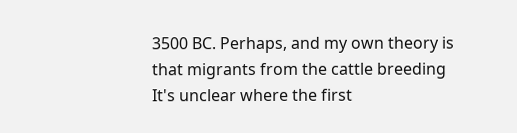3500 BC. Perhaps, and my own theory is that migrants from the cattle breeding
It's unclear where the first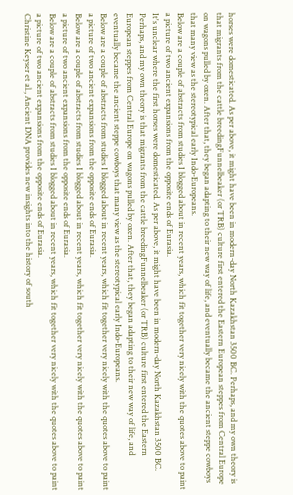horses were domesticated. As per above, it might have been in modern-day North Kazakhstan 3500 BC. Perhaps, and my own theory is that migrants from the cattle breedingFunnelbeaker (or TRB) culture first entered the Eastern European steppes from Central Europe on wagons pulled by oxen. After that, they began adapting to their new way of life, and eventually became the ancient steppe cowboys that many view as the stereotypical early Indo-Europeans.
Below are a couple of abstracts from studies I blogged about in recent years, which fit together very nicely with the quotes above to paint a picture of two ancient expansions from the opposite ends of Eurasia.
It's unclear where the first horses were domesticated. As per above, it might have been in modern-day North Kazakhstan 3500 BC. Perhaps, and my own theory is that migrants from the cattle breedingFunnelbeaker (or TRB) culture first entered the Eastern European steppes from Central Europe on wagons pulled by oxen. After that, they began adapting to their new way of life, and eventually became the ancient steppe cowboys that many view as the stereotypical early Indo-Europeans.
Below are a couple of abstracts from studies I blogged about in recent years, which fit together very nicely with the quotes above to paint a picture of two ancient expansions from the opposite ends of Eurasia.
Below are a couple of abstracts from studies I blogged about in recent years, which fit together very nicely with the quotes above to paint a picture of two ancient expansions from the opposite ends of Eurasia.
Below are a couple of abstracts from studies I blogged about in recent years, which fit together very nicely with the quotes above to paint a picture of two ancient expansions from the opposite ends of Eurasia.
Christine Keyser et al., Ancient DNA provides new insights into the history of south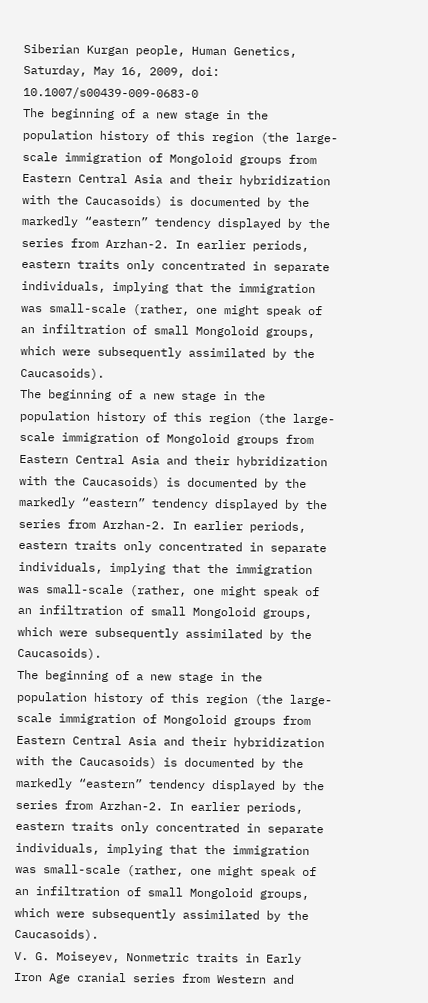Siberian Kurgan people, Human Genetics, Saturday, May 16, 2009, doi: 10.1007/s00439-009-0683-0
The beginning of a new stage in the population history of this region (the large-scale immigration of Mongoloid groups from Eastern Central Asia and their hybridization with the Caucasoids) is documented by the markedly “eastern” tendency displayed by the series from Arzhan-2. In earlier periods, eastern traits only concentrated in separate individuals, implying that the immigration was small-scale (rather, one might speak of an infiltration of small Mongoloid groups, which were subsequently assimilated by the Caucasoids).
The beginning of a new stage in the population history of this region (the large-scale immigration of Mongoloid groups from Eastern Central Asia and their hybridization with the Caucasoids) is documented by the markedly “eastern” tendency displayed by the series from Arzhan-2. In earlier periods, eastern traits only concentrated in separate individuals, implying that the immigration was small-scale (rather, one might speak of an infiltration of small Mongoloid groups, which were subsequently assimilated by the Caucasoids).
The beginning of a new stage in the population history of this region (the large-scale immigration of Mongoloid groups from Eastern Central Asia and their hybridization with the Caucasoids) is documented by the markedly “eastern” tendency displayed by the series from Arzhan-2. In earlier periods, eastern traits only concentrated in separate individuals, implying that the immigration was small-scale (rather, one might speak of an infiltration of small Mongoloid groups, which were subsequently assimilated by the Caucasoids).
V. G. Moiseyev, Nonmetric traits in Early Iron Age cranial series from Western and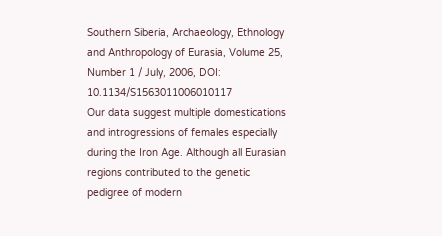Southern Siberia, Archaeology, Ethnology and Anthropology of Eurasia, Volume 25, Number 1 / July, 2006, DOI: 10.1134/S1563011006010117
Our data suggest multiple domestications and introgressions of females especially during the Iron Age. Although all Eurasian regions contributed to the genetic pedigree of modern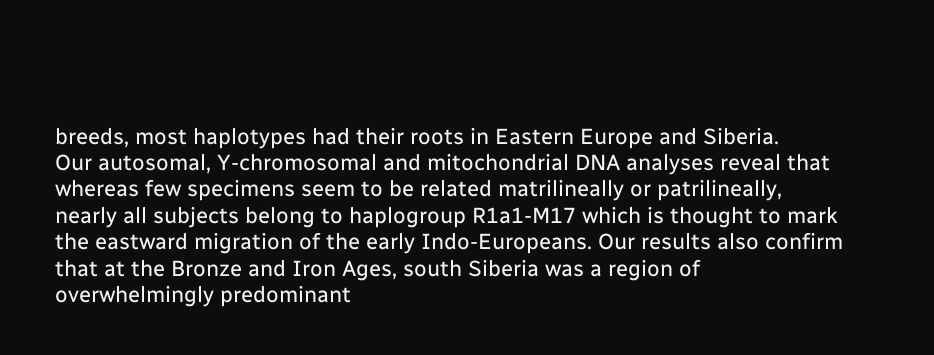breeds, most haplotypes had their roots in Eastern Europe and Siberia.
Our autosomal, Y-chromosomal and mitochondrial DNA analyses reveal that whereas few specimens seem to be related matrilineally or patrilineally, nearly all subjects belong to haplogroup R1a1-M17 which is thought to mark the eastward migration of the early Indo-Europeans. Our results also confirm that at the Bronze and Iron Ages, south Siberia was a region of overwhelmingly predominant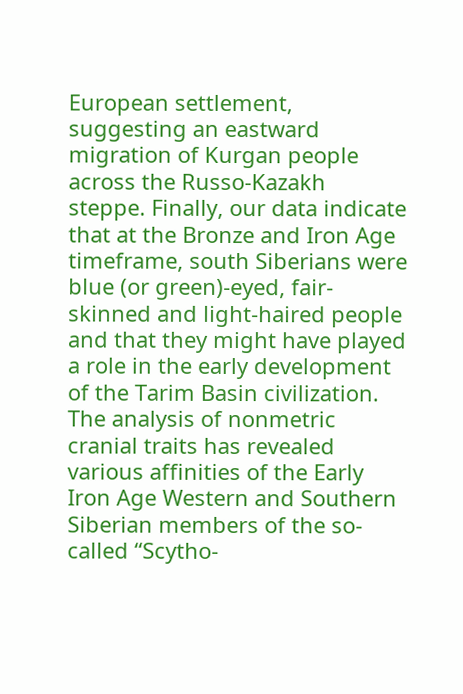European settlement, suggesting an eastward migration of Kurgan people across the Russo-Kazakh steppe. Finally, our data indicate that at the Bronze and Iron Age timeframe, south Siberians were blue (or green)-eyed, fair-skinned and light-haired people and that they might have played a role in the early development of the Tarim Basin civilization.
The analysis of nonmetric cranial traits has revealed various affinities of the Early Iron Age Western and Southern Siberian members of the so-called “Scytho-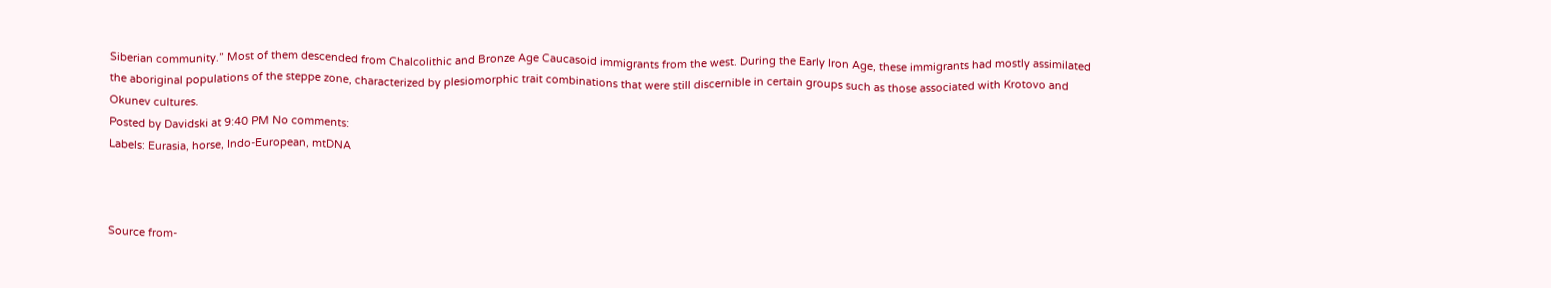Siberian community.” Most of them descended from Chalcolithic and Bronze Age Caucasoid immigrants from the west. During the Early Iron Age, these immigrants had mostly assimilated the aboriginal populations of the steppe zone, characterized by plesiomorphic trait combinations that were still discernible in certain groups such as those associated with Krotovo and Okunev cultures.
Posted by Davidski at 9:40 PM No comments:
Labels: Eurasia, horse, Indo-European, mtDNA



Source from-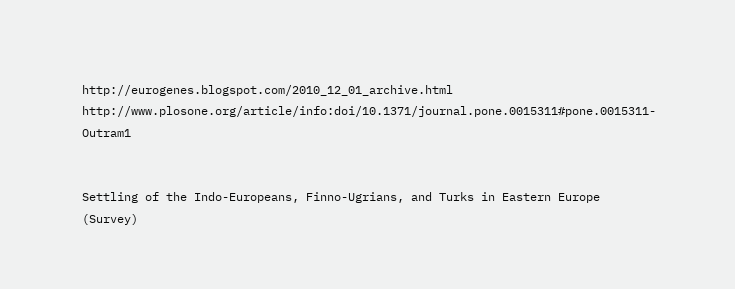http://eurogenes.blogspot.com/2010_12_01_archive.html
http://www.plosone.org/article/info:doi/10.1371/journal.pone.0015311#pone.0015311-Outram1


Settling of the Indo-Europeans, Finno-Ugrians, and Turks in Eastern Europe (Survey)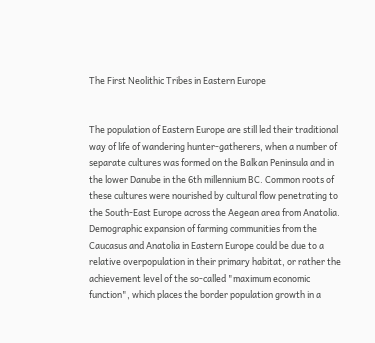The First Neolithic Tribes in Eastern Europe


The population of Eastern Europe are still led their traditional way of life of wandering hunter-gatherers, when a number of separate cultures was formed on the Balkan Peninsula and in the lower Danube in the 6th millennium BC. Common roots of these cultures were nourished by cultural flow penetrating to the South-East Europe across the Aegean area from Anatolia.
Demographic expansion of farming communities from the Caucasus and Anatolia in Eastern Europe could be due to a relative overpopulation in their primary habitat, or rather the achievement level of the so-called "maximum economic function", which places the border population growth in a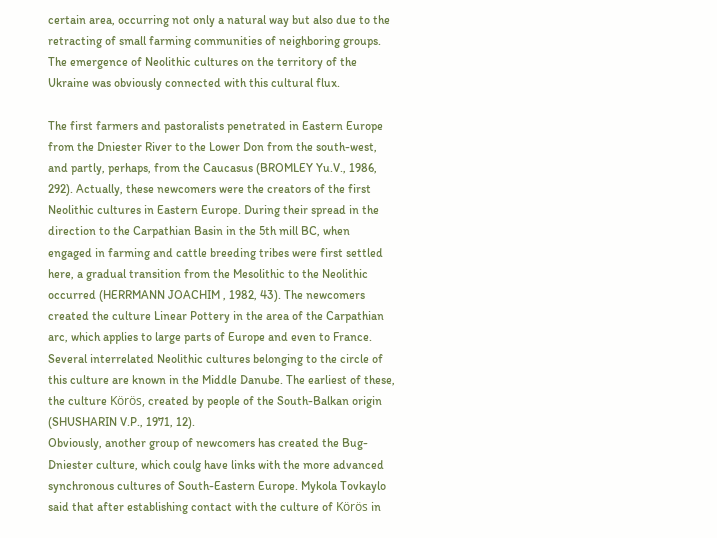certain area, occurring not only a natural way but also due to the retracting of small farming communities of neighboring groups.
The emergence of Neolithic cultures on the territory of the Ukraine was obviously connected with this cultural flux.

The first farmers and pastoralists penetrated in Eastern Europe from the Dniester River to the Lower Don from the south-west, and partly, perhaps, from the Caucasus (BROMLEY Yu.V., 1986, 292). Actually, these newcomers were the creators of the first Neolithic cultures in Eastern Europe. During their spread in the direction to the Carpathian Basin in the 5th mill BC, when engaged in farming and cattle breeding tribes were first settled here, a gradual transition from the Mesolithic to the Neolithic occurred (HERRMANN JOACHIM , 1982, 43). The newcomers created the culture Linear Pottery in the area of the Carpathian arc, which applies to large parts of Europe and even to France. Several interrelated Neolithic cultures belonging to the circle of this culture are known in the Middle Danube. The earliest of these, the culture Körös, created by people of the South-Balkan origin (SHUSHARIN V.P., 1971, 12).
Obviously, another group of newcomers has created the Bug-Dniester culture, which coulg have links with the more advanced synchronous cultures of South-Eastern Europe. Mykola Tovkaylo said that after establishing contact with the culture of Körös in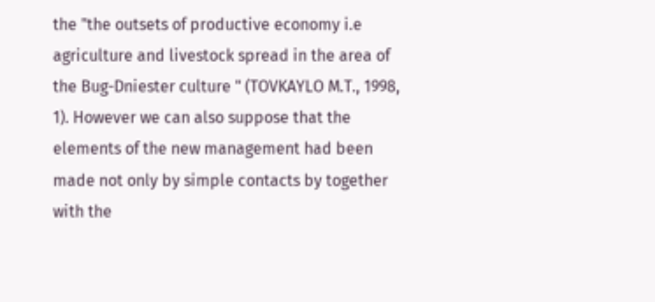the "the outsets of productive economy i.e agriculture and livestock spread in the area of the Bug-Dniester culture " (TOVKAYLO M.T., 1998, 1). However we can also suppose that the elements of the new management had been made not only by simple contacts by together with the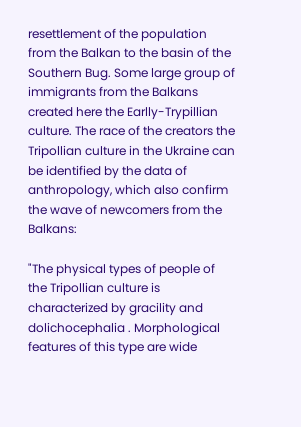resettlement of the population from the Balkan to the basin of the Southern Bug. Some large group of immigrants from the Balkans created here the Earlly-Trypillian culture. The race of the creators the Tripollian culture in the Ukraine can be identified by the data of anthropology, which also confirm the wave of newcomers from the Balkans:

"The physical types of people of the Tripollian culture is characterized by gracility and dolichocephalia . Morphological features of this type are wide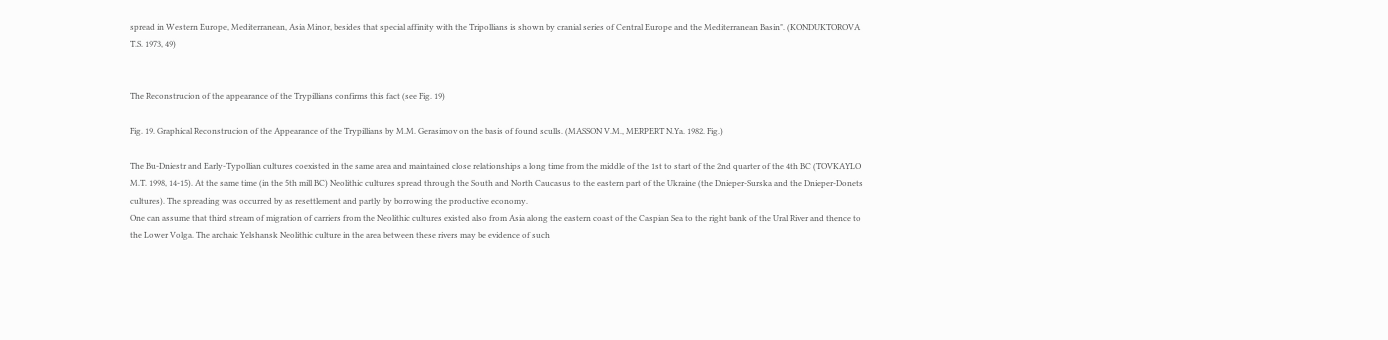spread in Western Europe, Mediterranean, Asia Minor, besides that special affinity with the Tripollians is shown by cranial series of Central Europe and the Mediterranean Basin". (KONDUKTOROVA T.S. 1973, 49)


The Reconstrucion of the appearance of the Trypillians confirms this fact (see Fig. 19)

Fig. 19. Graphical Reconstrucion of the Appearance of the Trypillians by M.M. Gerasimov on the basis of found sculls. (MASSON V.M., MERPERT N.Ya. 1982. Fig.)

The Bu-Dniestr and Early-Typollian cultures coexisted in the same area and maintained close relationships a long time from the middle of the 1st to start of the 2nd quarter of the 4th BC (TOVKAYLO M.T. 1998, 14-15). At the same time (in the 5th mill BC) Neolithic cultures spread through the South and North Caucasus to the eastern part of the Ukraine (the Dnieper-Surska and the Dnieper-Donets cultures). The spreading was occurred by as resettlement and partly by borrowing the productive economy.
One can assume that third stream of migration of carriers from the Neolithic cultures existed also from Asia along the eastern coast of the Caspian Sea to the right bank of the Ural River and thence to the Lower Volga. The archaic Yelshansk Neolithic culture in the area between these rivers may be evidence of such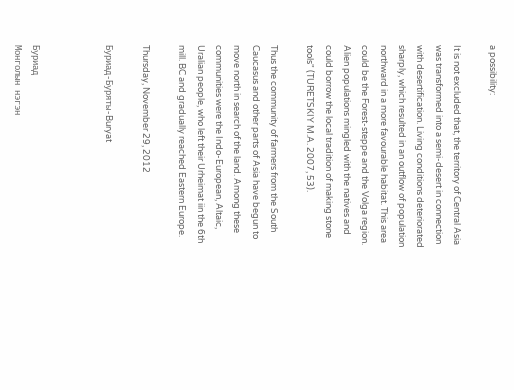a possibility:

It is not excluded that, the territory of Central Asia was transformed into a semi-desert in connection with desertification. Living conditions deteriorated sharply, which resulted in an outflow of population northward in a more favourable habitat. This area could be the Forest-steppe and the Volga region. Alien populations mingled with the natives and could borrow the local tradition of making stone tools" (TURETSKIY M.A. 2007, 53).

Thus the community of farmers from the South Caucasus and other parts of Asia have begun to move north in search of the land. Among these communities were the Indo-European, Altaic, Uralian people, who left their Urheimat iin the 6th mill. BC and gradually reached Eastern Europe.

Thursday, November 29, 2012

Буриад-Буряты-Buryat



Буриад
Монголын нэгэн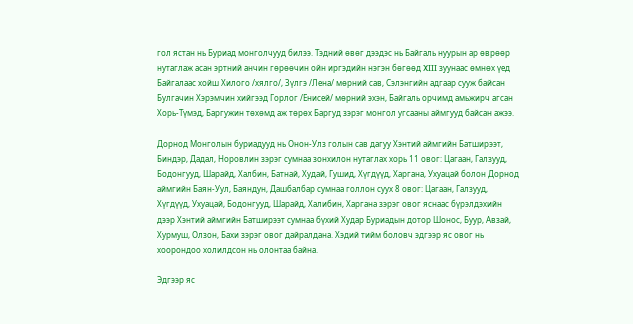гол ястан нь Буриад монголчууд билээ. Тэдний өвөг дээдэс нь Байгаль нуурын ар өврөөр нутаглаж асан эртний анчин гөрөөчин ойн иргэдийн нэгэн бөгөөд XIII зуунаас өмнөх үед Байгалаас хойш Хилого /хялго/, Зүлгэ /Лена/ мөрний сав, Сэлэнгийн адгаар сууж байсан Булгачин Хэрэмчин хийгээд Горлог /Енисей/ мөрний эхэн, Байгаль орчимд амьжирч агсан Хорь-Түмэд, Баргужин төхөмд аж төрөх Баргуд зэрэг монгол угсааны аймгууд байсан ажээ.

Дорнод Монголын буриадууд нь Онон-Улз голын сав дагуу Хэнтий аймгийн Батширээт, Биндэр, Дадал, Норовлин зэрэг сумнаа зонхилон нутаглах хорь 11 овог: Цагаан, Галзууд, Бодонгууд, Шарайд, Халбин, Батнай, Худай, Гушид, Хүгдүүд, Харгана, Ухуацай болон Дорнод аймгийн Баян-Уул, Баяндун, Дашбалбар сумнаа голлон суух 8 овог: Цагаан, Галзууд, Хүгдүүд, Ухуацай, Бодонгууд, Шарайд, Халибин, Харгана зэрэг овог яснаас бүрэлдэхийн дээр Хэнтий аймгийн Батширээт сумнаа бүхий Худар Буриадын дотор Шонос, Буур, Авзай, Хурмуш, Олзон, Бахи зэрэг овог дайралдана. Хэдий тийм боловч эдгээр яс овог нь хоорондоо холилдсон нь олонтаа байна.

Эдгээр яс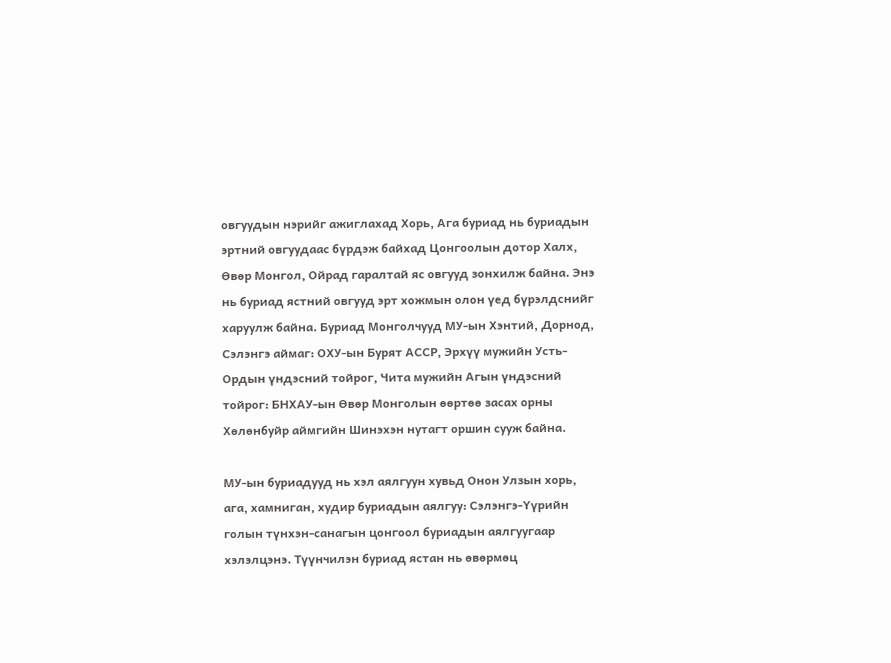овгуудын нэрийг ажиглахад Хорь, Ага буриад нь буриадын эртний овгуудаас бүрдэж байхад Цонгоолын дотор Халх, Өвөр Монгол, Ойрад гаралтай яс овгууд зонхилж байна. Энэ нь буриад ястний овгууд эрт хожмын олон үед бүрэлдснийг харуулж байна. Буриад Монголчууд МУ-ын Хэнтий, Дорнод, Сэлэнгэ аймаг: ОХУ-ын Бурят АССР, Эрхүү мужийн Усть-Ордын үндэсний тойрог, Чита мужийн Агын үндэсний тойрог: БНХАУ-ын Өвөр Монголын өөртөө засах орны Хөлөнбуйр аймгийн Шинэхэн нутагт оршин сууж байна.

МУ-ын буриадууд нь хэл аялгуун хувьд Онон Улзын хорь, ага, хамниган, худир буриадын аялгуу: Сэлэнгэ-Үүрийн голын түнхэн-санагын цонгоол буриадын аялгуугаар хэлэлцэнэ. Түүнчилэн буриад ястан нь өвөрмөц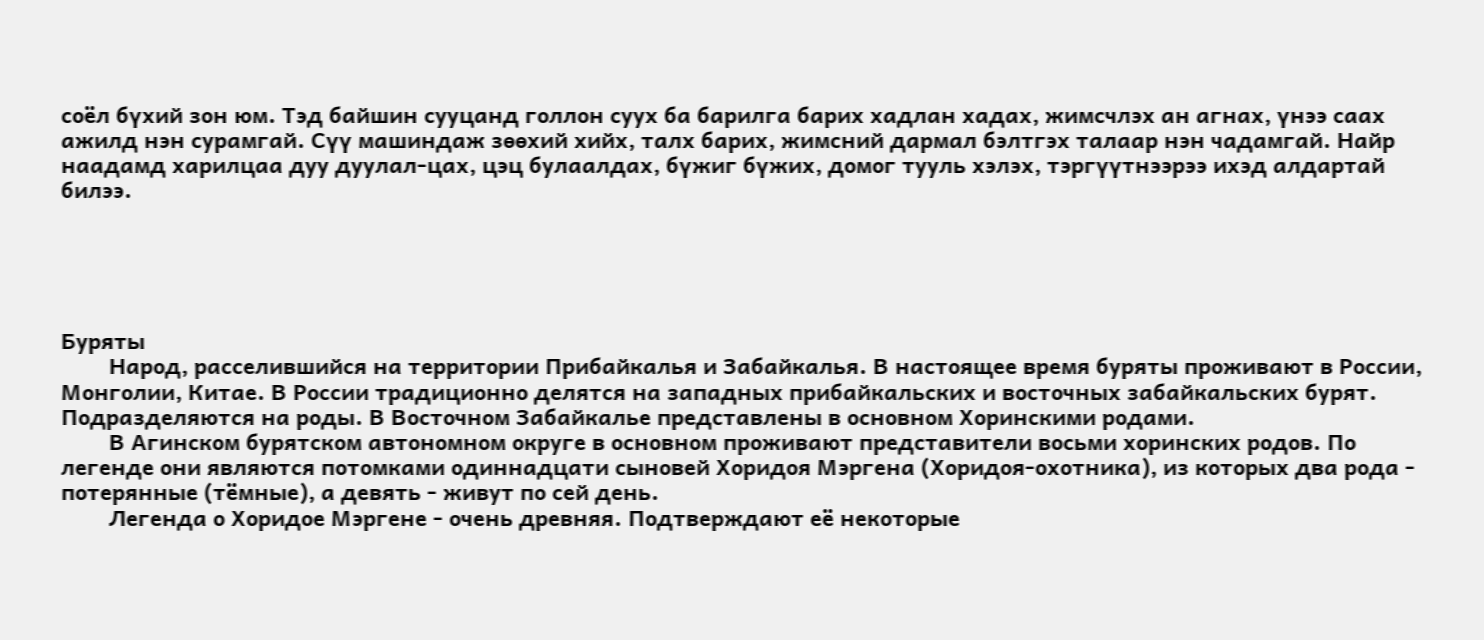соёл бүхий зон юм. Тэд байшин сууцанд голлон суух ба барилга барих хадлан хадах, жимсчлэх ан агнах, үнээ саах ажилд нэн сурамгай. Сүү машиндаж зөөхий хийх, талх барих, жимсний дармал бэлтгэх талаар нэн чадамгай. Найр наадамд харилцаа дуу дуулал-цах, цэц булаалдах, бүжиг бүжих, домог тууль хэлэх, тэргүүтнээрээ ихэд алдартай билээ.





Буряты
        Народ, расселившийся на территории Прибайкалья и Забайкалья. В настоящее время буряты проживают в России, Монголии, Китае. В России традиционно делятся на западных прибайкальских и восточных забайкальских бурят. Подразделяются на роды. В Восточном Забайкалье представлены в основном Хоринскими родами.
        В Агинском бурятском автономном округе в основном проживают представители восьми хоринских родов. По легенде они являются потомками одиннадцати сыновей Хоридоя Мэргена (Хоридоя-охотника), из которых два рода - потерянные (тёмные), а девять - живут по сей день.
        Легенда о Хоридое Мэргене - очень древняя. Подтверждают её некоторые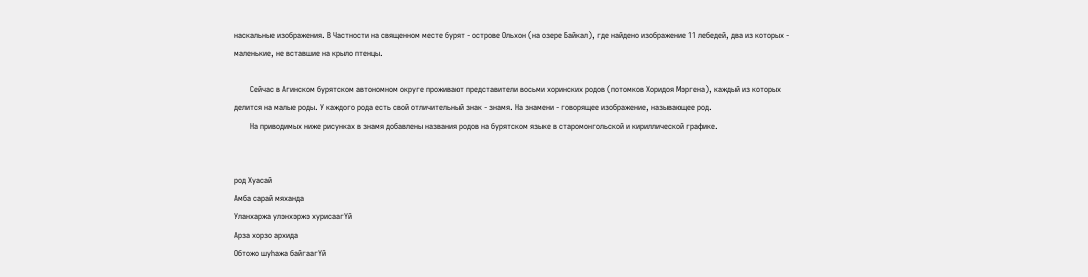наскальные изображения. В Частности на священном месте бурят - острове Ольхон (на озере Байкал), где найдено изображение 11 лебедей, два из которых - маленькие, не вставшие на крыло птенцы.

        Сейчас в Агинском бурятском автономном округе проживают представители восьми хоринских родов (потомков Хоридоя Мэргена), каждый из которых делится на малые роды. У каждого рода есть свой отличительный знак - знамя. На знамени - говорящее изображение, называющее род.
        На приводимых ниже рисунках в знамя добавлены названия родов на бурятском языке в старомонгольской и кириллической графике.


род Хуасай
Амба сарай мяханда
Уланхаржа улэнхэржэ хурисаагYй
Арза хорзо архида
Обтожо шуhажа байгаагYй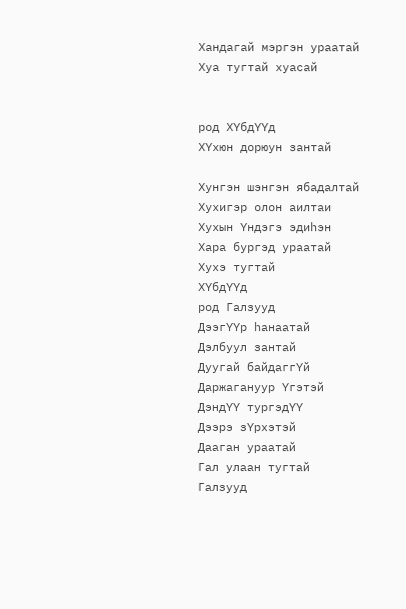Хандагай мэргэн ураатай
Хуа тугтай хуасай


род ХYбдYYд
ХYхюн дорюун зантай

Хунгэн шэнгэн ябадалтай
Хухигэр олон аилтаи
Хухын Yндэгэ эдиhэн
Хара бургэд ураатай
Хухэ тугтай
ХYбдYYд
род Галзууд
ДээгYYр hанаатай
Дэлбуул зантай
Дуугай байдаггYй
Даржагануур Yгэтэй
ДэндYY тургэдYY
Дээрэ зYрхэтэй
Дааган ураатай
Гал улаан тугтай
Галзууд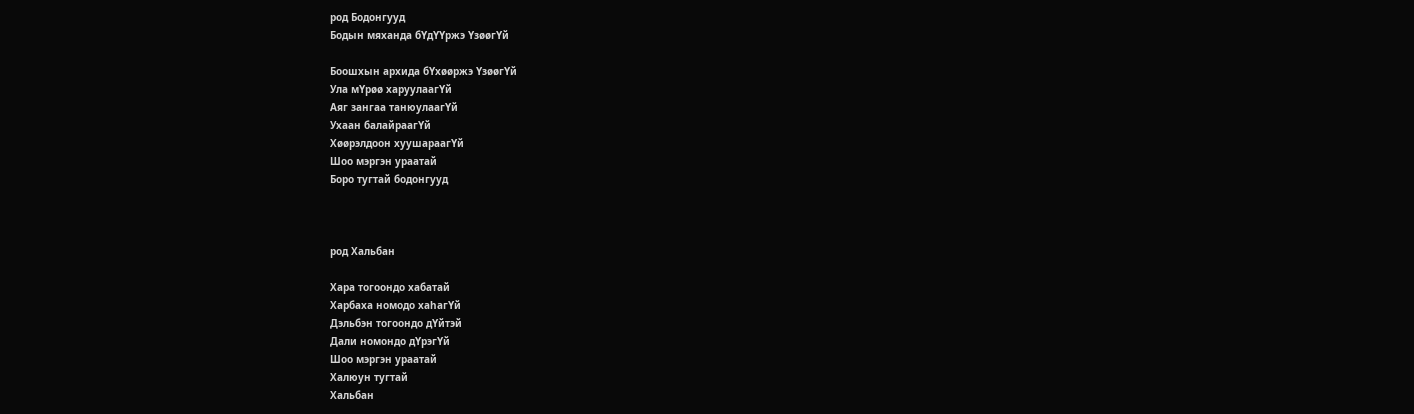род Бодонгууд
Бодын мяханда бYдYYржэ YзøøгYй

Боошхын архида бYхøøржэ YзøøгYй
Ула мYрøø харуулаагYй
Аяг зангаа танюулаагYй
Ухаан балайраагYй
Хøøрэлдоон хуушараагYй
Шоо мэргэн ураатай
Боро тугтай бодонгууд



род Хальбан

Хара тогоондо хабатай
Харбаха номодо хаhагYй
Дэльбэн тогоондо дYйтэй
Дали номондо дYрэгYй
Шоо мэргэн ураатай
Халюун тугтай
Хальбан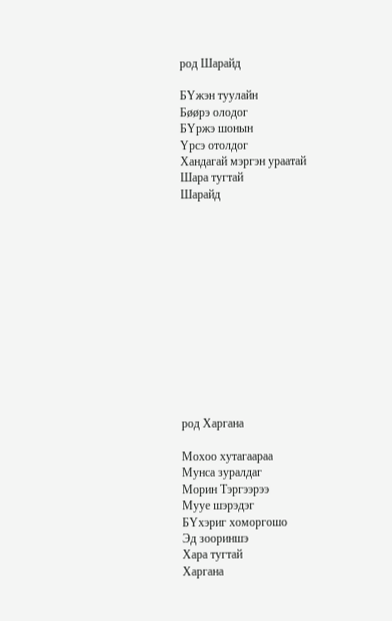род Шарайд

БYжэн туулайн
Бøøрэ олодог
БYржэ шонын
Yрсэ отолдог
Хандагай мэргэн ураатай
Шара тугтай
Шарайд













род Харгана

Мохоо хутагаараа
Мунса зуралдаг
Морин Тэргээрээ
Мууе шэрэдэг
БYхэриг хоморгошо
Эд зоориншэ
Хара тугтай
Харгана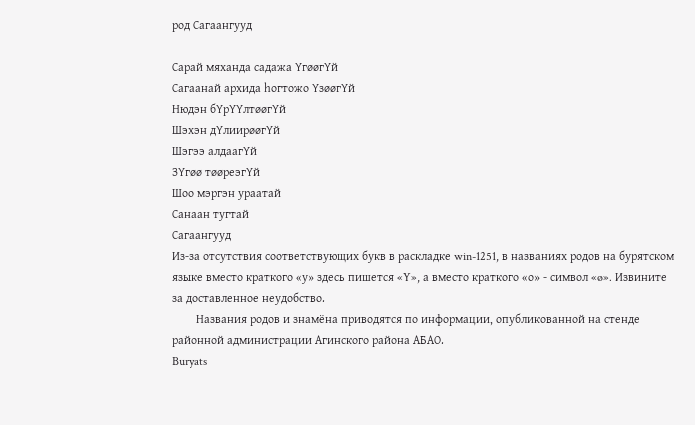род Сагаангууд

Сарай мяханда садажа YгøøгYй
Сагаанай архида hогтожо YзøøгYй
Нюдэн бYрYYлтøøгYй
Шэхэн дYлиирøøгYй
Шэгээ алдаагYй
ЗYгøø тøøреэгYй
Шоо мэргэн ураатай
Санаан тугтай
Сагаангууд
Из-за отсутствия соответствующих букв в раскладке win-1251, в названиях родов на бурятском языке вместо краткого «у» здесь пишется «Y», а вместо краткого «о» - символ «ø». Извините за доставленное неудобство.
        Названия родов и знамёна приводятся по информации, опубликованной на стенде районной администрации Агинского района АБАО.
Buryats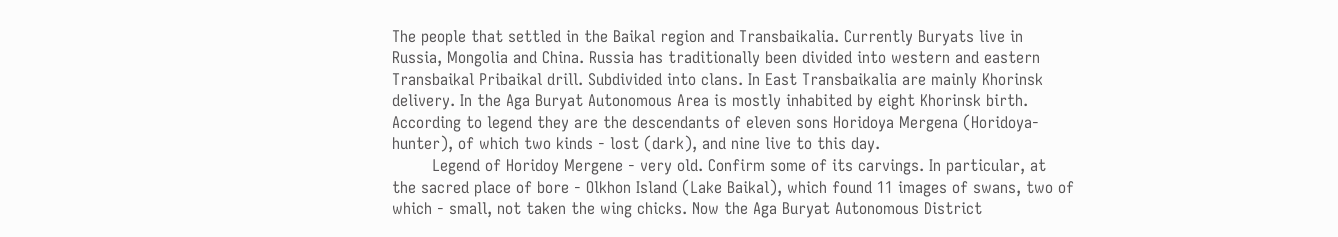The people that settled in the Baikal region and Transbaikalia. Currently Buryats live in Russia, Mongolia and China. Russia has traditionally been divided into western and eastern Transbaikal Pribaikal drill. Subdivided into clans. In East Transbaikalia are mainly Khorinsk delivery. In the Aga Buryat Autonomous Area is mostly inhabited by eight Khorinsk birth. According to legend they are the descendants of eleven sons Horidoya Mergena (Horidoya-hunter), of which two kinds - lost (dark), and nine live to this day.
        Legend of Horidoy Mergene - very old. Confirm some of its carvings. In particular, at the sacred place of bore - Olkhon Island (Lake Baikal), which found 11 images of swans, two of which - small, not taken the wing chicks. Now the Aga Buryat Autonomous District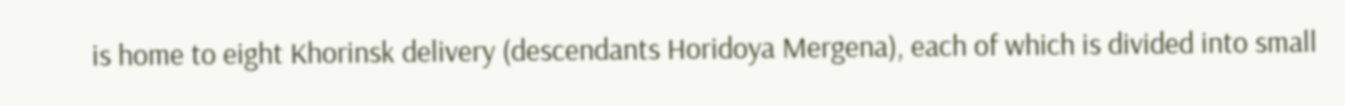is home to eight Khorinsk delivery (descendants Horidoya Mergena), each of which is divided into small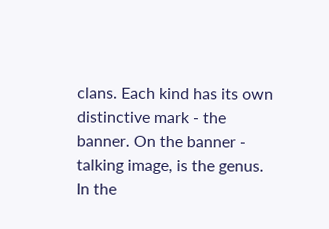clans. Each kind has its own distinctive mark - the banner. On the banner - talking image, is the genus. In the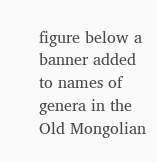figure below a banner added to names of genera in the Old Mongolian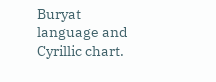Buryat language and Cyrillic chart.